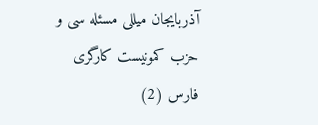آذربایجان میللی مسئله سی و حزب کمونیست کارگری  فارس (2)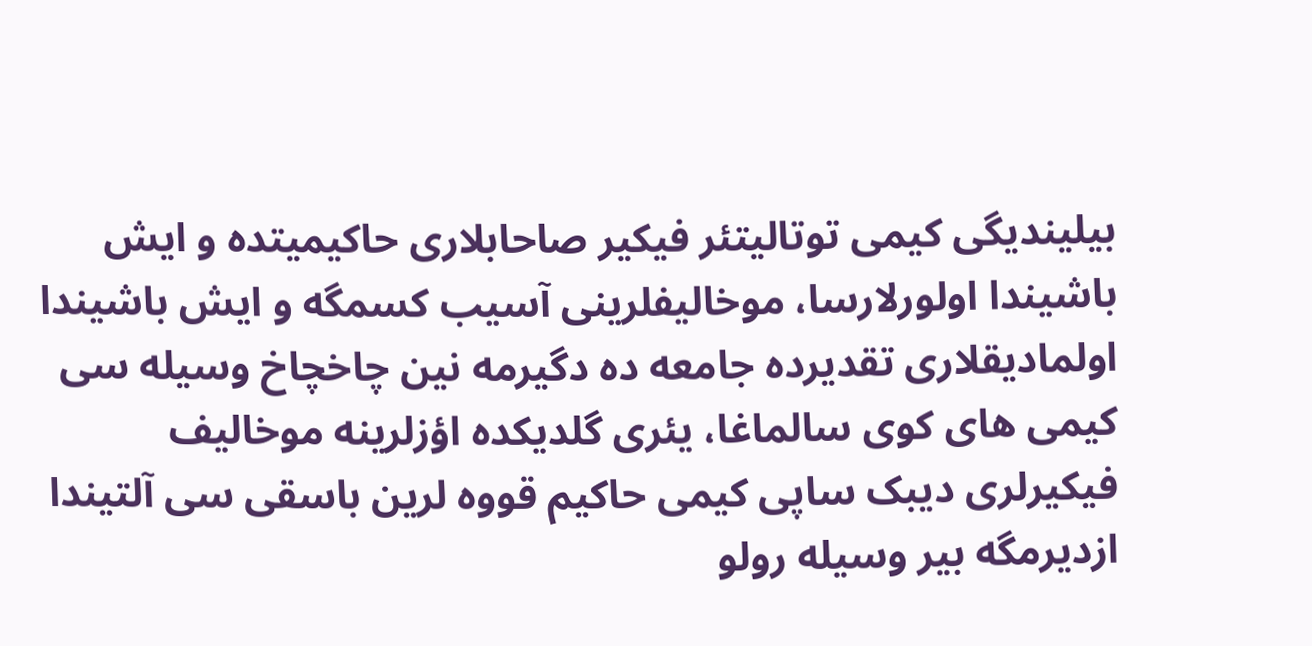بیلیندیگی کیمی توتالیتئر فیکیر صاحابلاری حاکیمیتده و ایش باشیندا اولورلارسا، موخالیفلرینی آسیب کسمگه و ایش باشیندا اولمادیقلاری تقدیرده جامعه ده دگیرمه نین چاخچاخ وسیله سی کیمی های کوی سالماغا، یئری گلدیکده اؤزلرینه موخالیف فیکیرلری دیبک ساپی کیمی حاکیم قووه لرین باسقی سی آلتیندا ازدیرمگه بیر وسیله رولو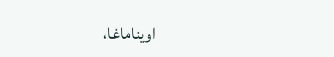اویناماغا،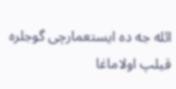ائله جه ده ایستعمارچی گوجلره قیلپ اولاماغا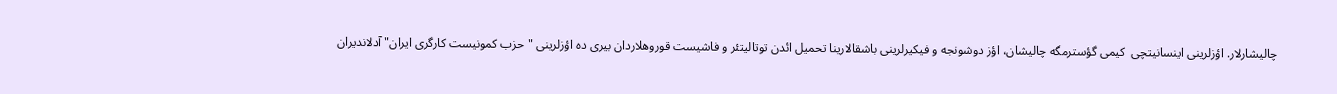چالیشارلار. اؤزلرینی اینسانیتچی  کیمی گؤسترمگه چالیشان، اؤز دوشونجه و فیکیرلرینی باشقالارینا تحمیل ائدن توتالیتئر و فاشیست قوروهلاردان بیری ده اؤزلرینی "حزب کمونیست کارگری ایران" آدلاندیران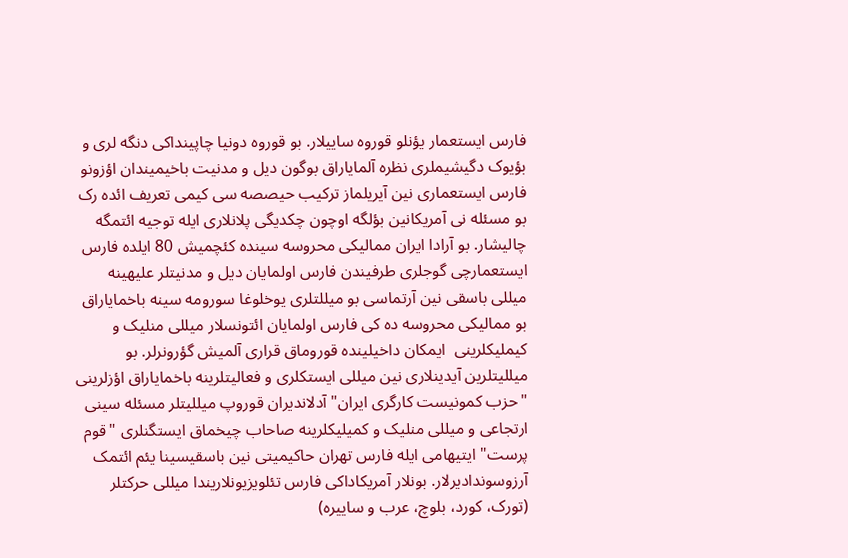فارس ایستعمار یؤنلو قوروه ساییلار. بو قوروه دونیا چاپینداکی دنگه لری و بؤیوک دگیشیملری نظره آلمایاراق بوگون دیل و مدنیت باخیمیندان اؤزونو فارس ایستعماری نین آیریلماز ترکیب حیصصه سی کیمی تعریف ائده رک بو مسئله نی آمریکانین بؤلگه اوچون چکدیگی پلانلاری ایله توجیه ائتمگه چالیشار. بو آرادا ایران ممالیکی محروسه سینده کئچمیش 80 ایلده فارس ایستعمارچی گوجلری طرفیندن فارس اولمایان دیل و مدنیتلر علیهینه میللی باسقی نین آرتماسی بو میللتلری یوخلوغا سورومه سینه باخمایاراق بو ممالیکی محروسه ده کی فارس اولمایان ائتونسلار میللی منلیک و کیملیکلرینی  ایمکان داخیلینده قوروماق قراری آلمیش گؤرونرلر. بو میللیتلرین آیدینلاری نین میللی ایستکلری و فعالیتلرینه باخمایاراق اؤزلرینی "حزب کمونیست کارگری ایران" آدلاندیران قوروپ میللیتلر مسئله سینی ارتجاعی و میللی منلیک و کمیلیکلرینه صاحاب چیخماق ایستگنلری "قوم پرست" ایتیهامی ایله فارس تهران حاکیمیتی نین باسقیسینا یئم ائتمک آرزوسوندادیرلار. بونلار آمریکاداکی فارس تئلویزیونلاریندا میللی حرکتلر (تورک، کورد، بلوچ، عرب و ساییره)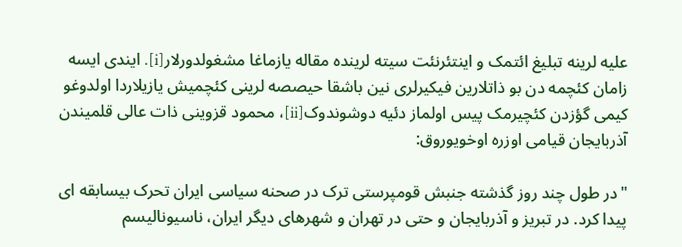علیه لرینه تبلیغ ائتمک و اینتئرنئت سیته لرینده مقاله یازماغا مشغولدورلار[i]. ایندی ایسه زامان کئچمه دن بو ذاتلارین فیکیرلری نین باشقا حیصصه لرینی کئچمیش یازیلاردا اولدوغو کیمی گؤزدن کئچیرمک پیس اولماز دئیه دوشوندوک[ii]، محمود قزوینی ذات عالی قلمیندن آذربایجان قیامی اوزره اوخویوروق:

"در طول چند روز گذشته جنبش قومپرستی ترک در صحنه سیاسی ایران تحرک بیسابقه ای پیدا کرد. در تبریز و آذربایجان و حتی در تهران و شهرهای دیگر ایران، ناسیونالیسم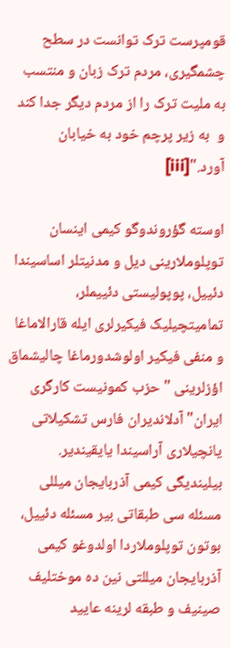قومپرست ترک توانست در سطح چشمگیری، مردم ترک زبان و منتسب به ملیت ترک را از مردم دیگر جدا کند و  به زیر پرچم خود به خیابان آورد."[iii]

اوسته گؤروندوگو کیمی اینسان توپلوملارینی دیل و مدنیتلر اساسیندا دئییل، پوپولیستی دئییملر، تمامیتچیلیک فیکیرلری ایله قارالاماغا و منفی فیکیر اولوشدورماغا چالیشماق اؤزلرینی "حزب کمونیست کارگری ایران" آدلاندیران فارس تشکیلاتی یانچیلاری آراسیندا یایقیندیر. بیلیندیگی کیمی آذربایجان میللی مسئله سی طبقاتی بیر مسئله دئییل، بوتون توپلوملاردا اولدوغو کیمی آذربایجان میللتی نین ده موختلیف صینیف و طبقه لرینه عایید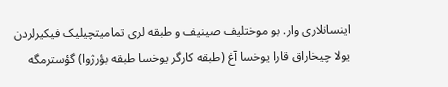اینسانلاری وار. بو موختلیف صینیف و طبقه لری تمامیتچیلیک فیکیرلردن یولا چیخاراق قارا یوخسا آغ (طبقه کارگر یوخسا طبقه بؤرژوا) گؤسترمگه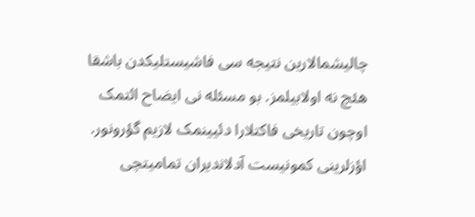چالیشمالارین نتیجه سی فاشیستلیکدن باشقا هئچ نه اولابیلمز. بو مسئله نی ایضاح ائتمک اوچون تاریخی فاکتلارا دئیینمک لازیم گؤرونور. اؤزلرینی کمونیست آدلاندیران تمامیتچی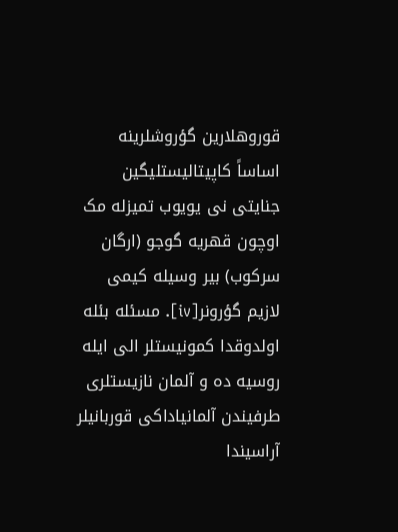قوروهلارین گؤروشلرینه اساساً کاپیتالیستلیگین جنایتی نی یویوب تمیزله مک اوچون قهریه گوجو (ارگان سرکوب) بیر وسیله کیمی لازیم گؤرونر[iv]. مسئله بئله اولدوقدا کمونیستلر الی ایله روسیه ده و آلمان نازیستلری طرفیندن آلمانیاداکی قوربانیلر آراسیندا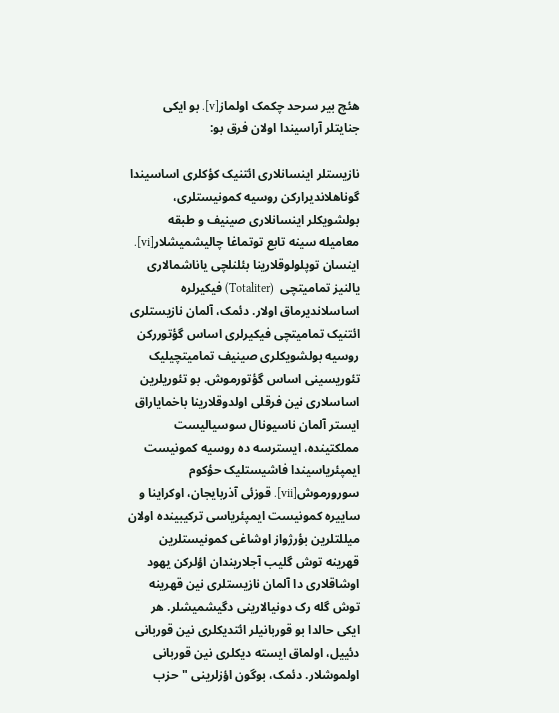هئچ بیر سرحد چکمک اولماز[v]. بو ایکی جنایتلر آراسیندا اولان فرق بو:

نازیستلر اینسانلاری ائتنیک کؤکلری اساسیندا گوناهلاندیرارکن روسیه کمونیستلری، بولشویکلر اینسانلاری صینیف و طبقه معامیله سینه تابع توتماغا چالیشمیشلار[vi]. اینسان توپلولوقلارینا بئلنلچی یاناشمالاری یالنیز تمامیتچی  (Totaliter) فیکیرلره اساسلاندیرماق اولار. دئمک، آلمان نازیستلری ائتنیک تمامیتچی فیکیرلری اساس گؤتوررکن روسیه بولشویکلری صینیف تمامیتچیلیک تئوریسینی اساس گؤتورموش. بو تئوریلرین اساسلاری نین فرقلی اولدوقلارینا باخمایاراق ایستر آلمان ناسیونال سوسیالیست مملکتینده، ایسترسه ده روسیه کمونیست ایمپئریاسیندا فاشیستلیک حؤکوم سورورموش[vii]. قوزئی آذربایجان، اوکراینا و ساییره کمونیست ایمپئریاسی ترکیبینده اولان میللتلرین بؤرژواز اوشاغی کمونیستلرین قهرینه توش گلیب آجلاریندان اؤلرکن یهود اوشاقلاری دا آلمان نازیستلری نین قهرینه توش گله رک دونیالارینی دگیشمیشلر. هر ایکی حالدا بو قوربانیلر ائتدیکلری نین قوربانی دئییل، اولماق ایسته دیکلری نین قوربانی اولموشلار. دئمک، بوگون اؤزلرینی "حزب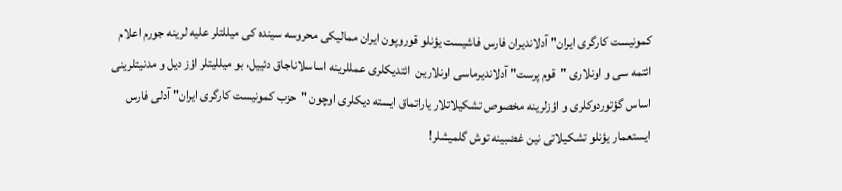کمونیست کارگری ایران" آدلاندیران فارس فاشیست یؤنلو قوروپون ایران ممالیکی محروسه سینده کی میللتلر علیه لرینه جورم اعلام ائتمه سی و اونلاری "قوم پرست" آدلاندیرماسی اونلارین  ائتدیکلری عمللرینه اساسلاناجاق دئییل، بو میللیتلر اؤز دیل و مدنیتلرینی اساس گؤتوردوکلری و اؤزلرینه مخصوص تشکیلاتلار یاراتماق ایسته دیکلری اوچون "حزب کمونیست کارگری ایران" آدلی فارس ایستعمار یؤنلو تشکیلاتی نین غضبینه توش گلمیشلر!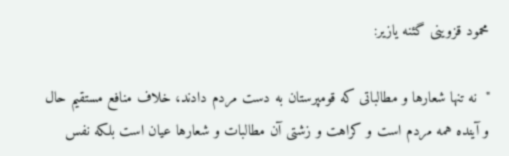محمود قزوینی گئنه یازیر:

"  نه تنها شعارها و مطالباتی که قومپرستان به دست مردم دادند، خلاف منافع مستقیم حال و آینده همه مردم است و کراهت و زشتی آن مطالبات و شعارها عیان است بلکه نفس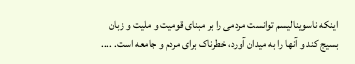اینکه ناسوینالیسم توانست مردمی را بر مبنای قومیت و ملیت و زبان بسیج کند و آنها را به میدان آورد، خطرناک برای مردم و جامعه است. ....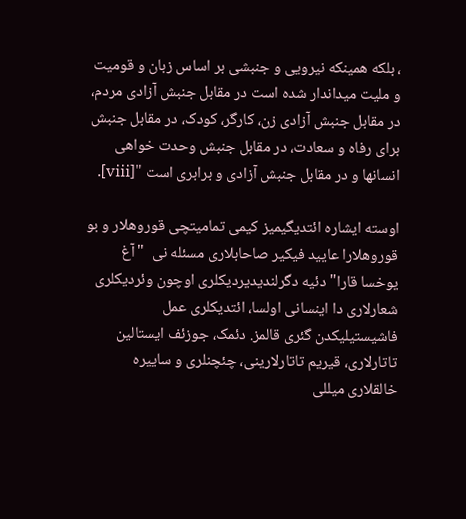، بلکه همینکه نیرویی و جنبشی بر اساس زبان و قومیت و ملیت میداندار شده است در مقابل جنبش آزادی مردم، در مقابل جنبش آزادی زن، کارگر، کودک، در مقابل جنبش برای رفاه و سعادت، در مقابل جنبش وحدت خواهی انسانها و در مقابل جنبش آزادی و برابری است "[viii].

اوسته ایشاره ائتدیگیمیز کیمی تمامیتچی قوروهلار و بو قوروهلارا عایید فیکیر صاحابلاری مسئله نی  "آغ یوخسا قارا" دئیه دگرلندیدیردیکلری اوچون وئردیکلری شعارلاری دا اینسانی اولسا، ائتدیکلری عمل فاشیستیلیکدن گئری قالمز. دئمک، جوزئف ایستالین تاتارلاری، قیریم تاتارلارینی، چئچنلری و ساییره خالقلاری میللی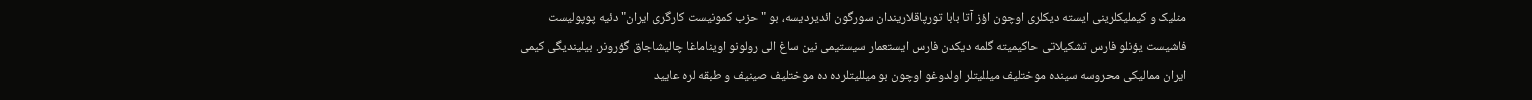منلیک و کیملیکلرینی ایسته دیکلری اوچون اؤز آتا بابا تورپاقلاریندان سورگون ائدیردیسه، بو "حزب کمونیست کارگری ایران" دئیه پوپولیست فاشیست یؤنلو فارس تشکیلاتی حاکیمیته گلمه دیکدن فارس ایستعمار سیستیمی نین ساغ الی رولونو اویناماغا چالیشاجاق گؤرونر. بیلیندیگی کیمی ایران ممالیکی محروسه سینده موختلیف میللیتلر اولدوغو اوچون بو میللیتلرده ده موختلیف صینیف و طبقه لره عایید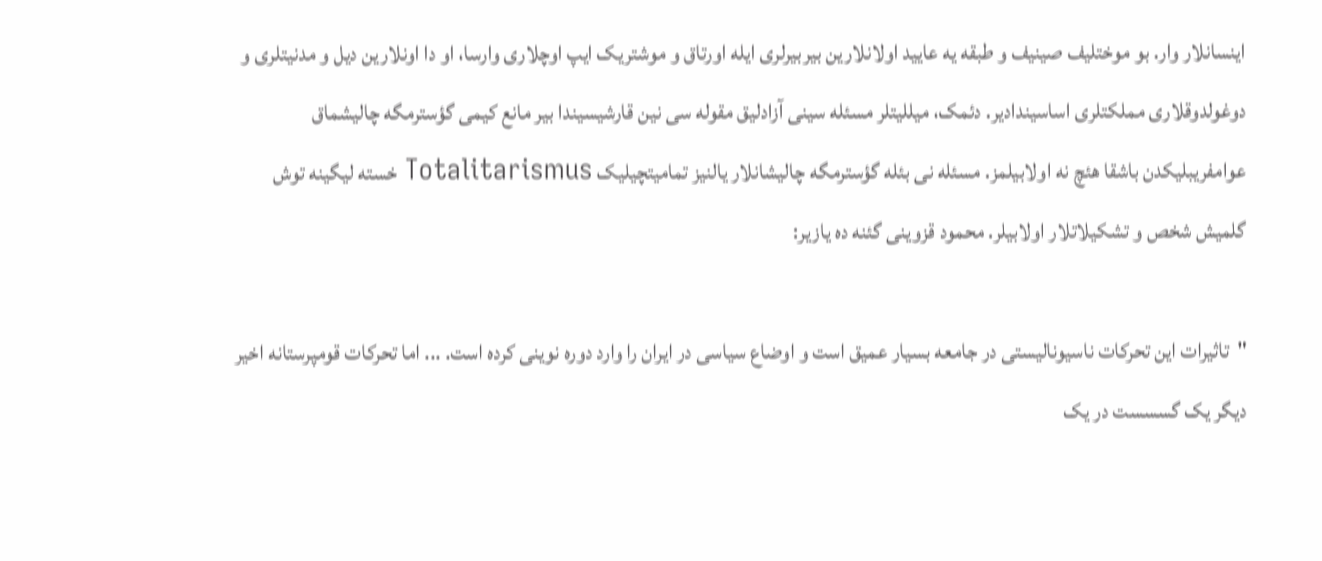اینسانلار وار. بو موختلیف صینیف و طبقه یه عایید اولانلارین بیربیرلری ایله اورتاق و موشتریک ایپ اوچلاری وارسا، او دا اونلارین دیل و مدنیتلری و دوغولدوقلاری مملکتلری اساسیندادیر. دئمک، میللیتلر مسئله سینی آزادلیق مقوله سی نین قارشیسیندا بیر مانع کیمی گؤسترمگه چالیشماق عوامفریبلیکدن باشقا هئچ نه اولابیلمز. مسئله نی بئله گؤسترمگه چالیشانلار یالنیز تمامیتچیلیک Totalitarismus خسته لیگینه توش گلمیش شخص و تشکیلاتلار اولابیلر. محمود قزوینی گئنه ده یازیر:

"تاثیرات این تحرکات ناسیونالیستی در جامعه بسیار عمیق است و اوضاع سیاسی در ایران را وارد دوره نوینی کرده است. ... اما تحرکات قومپرستانه اخیر دیگر یک گسسست در یک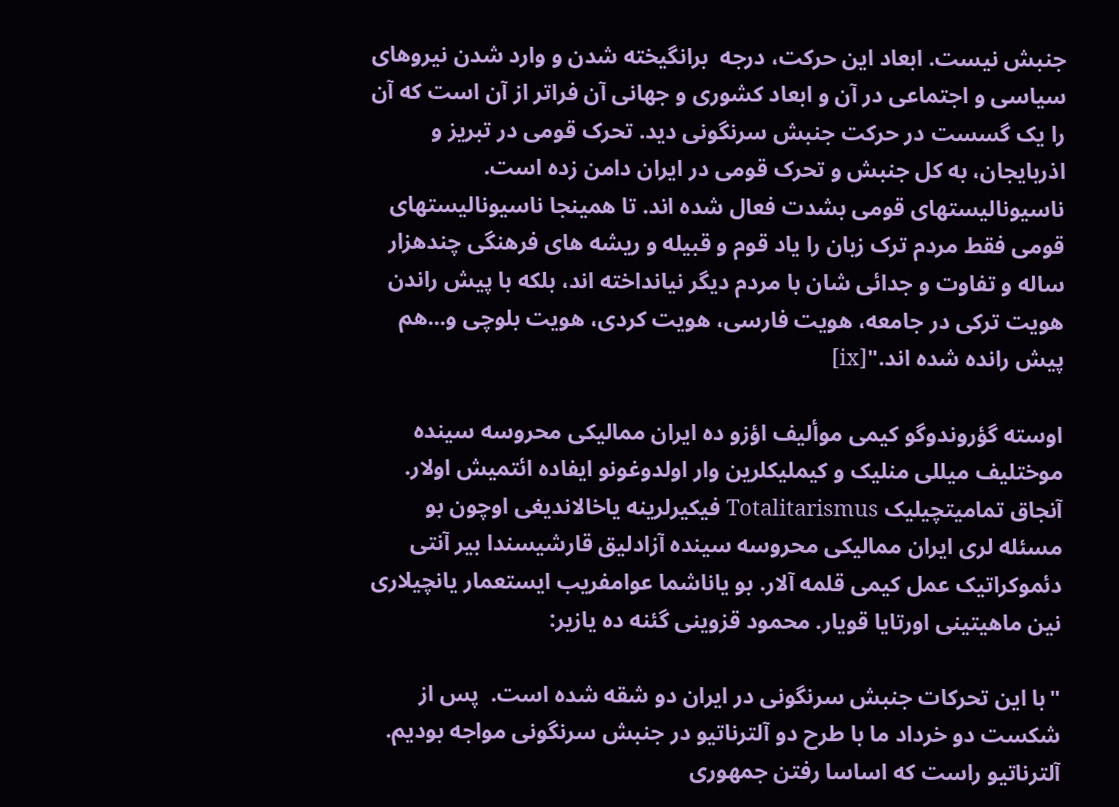جنبش نیست. ابعاد این حرکت، درجه  برانگیخته شدن و وارد شدن نیروهای سیاسی و اجتماعی در آن و ابعاد کشوری و جهانی آن فراتر از آن است که آن را یک گسست در حرکت جنبش سرنگونی دید. تحرک قومی در تبریز و اذربایجان، به کل جنبش و تحرک قومی در ایران دامن زده است. ناسیونالیستهای قومی بشدت فعال شده اند. تا همینجا ناسیونالیستهای قومی فقط مردم ترک زبان را یاد قوم و قبیله و ریشه های فرهنگی چندهزار ساله و تفاوت و جدائی شان با مردم دیگر نیانداخته اند، بلکه با پیش راندن هویت ترکی در جامعه، هویت فارسی، هویت کردی، هویت بلوچی و...هم پیش رانده شده اند."[ix]

اوسته گؤروندوگو کیمی موألیف اؤزو ده ایران ممالیکی محروسه سینده موختلیف میللی منلیک و کیملیکلرین وار اولدوغونو ایفاده ائتمیش اولار. آنجاق تمامیتچیلیک Totalitarismus فیکیرلرینه یاخالاندیغی اوچون بو مسئله لری ایران ممالیکی محروسه سینده آزادلیق قارشیسندا بیر آنتی دئموکراتیک عمل کیمی قلمه آلار. بو یاناشما عوامفریب ایستعمار یانچیلاری نین ماهیتینی اورتایا قویار. محمود قزوینی گئنه ده یازیر:

"با این تحرکات جنبش سرنگونی در ایران دو شقه شده است.  پس از شکست دو خرداد ما با طرح دو آلترناتیو در جنبش سرنگونی مواجه بودیم. آلترناتیو راست که اساسا رفتن جمهوری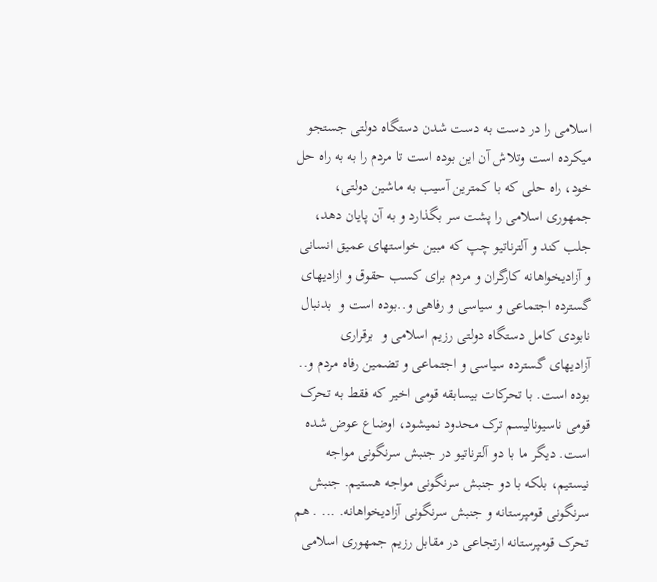اسلامی را در دست به دست شدن دستگاه دولتی جستجو میکرده است وتلاش آن این بوده است تا مردم را به به راه حل خود، راه حلی که با کمترین آسیب به ماشین دولتی، جمهوری اسلامی را پشت سر بگذارد و به آن پایان دهد، جلب کند و آلترناتیو چپ که مبین خواستهای عمیق انسانی و آزادیخواهانه کارگران و مردم برای کسب حقوق و ازادیهای گسترده اجتماعی و سیاسی و رفاهی و..بوده است و  بدنبال نابودی کامل دستگاه دولتی رزیم اسلامی و  برقراری  آزادیهای گسترده سیاسی و اجتماعی و تضمین رفاه مردم و.. بوده است. با تحرکات بیسابقه قومی اخیر که فقط به تحرک قومی ناسیونالیسم ترک محدود نمیشود، اوضاع عوض شده است. دیگر ما با دو آلترناتیو در جنبش سرنگونی مواجه نیستیم، بلکه با دو جنبش سرنگونی مواجه هستیم. جنبش سرنگونی قومپرستانه و جنبش سرنگونی آزادیخواهانه. ... . هم تحرک قومپرستانه ارتجاعی در مقابل رزیم جمهوری اسلامی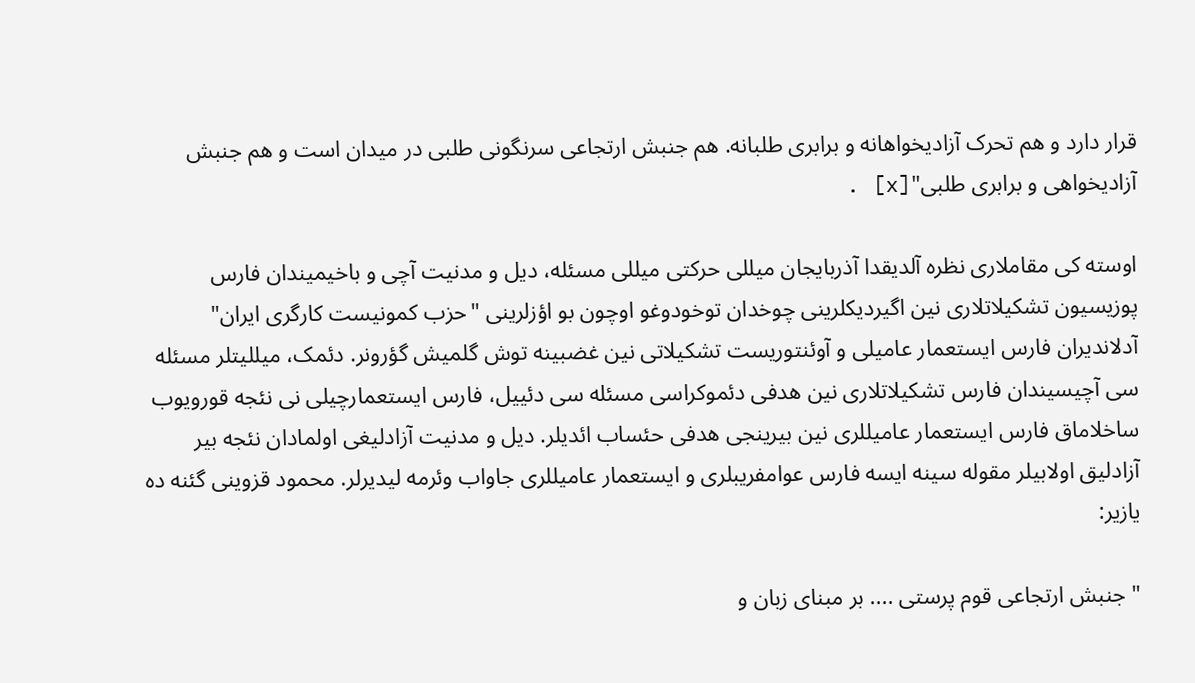قرار دارد و هم تحرک آزادیخواهانه و برابری طلبانه. هم جنبش ارتجاعی سرنگونی طلبی در میدان است و هم جنبش آزادیخواهی و برابری طلبی"[x] .

اوسته کی مقاملاری نظره آلدیقدا آذربایجان میللی حرکتی میللی مسئله، دیل و مدنیت آچی و باخیمیندان فارس پوزیسیون تشکیلاتلاری نین اگیردیکلرینی چوخدان توخودوغو اوچون بو اؤزلرینی "حزب کمونیست کارگری ایران" آدلاندیران فارس ایستعمار عامیلی و آوئنتوریست تشکیلاتی نین غضبینه توش گلمیش گؤرونر. دئمک، میللیتلر مسئله سی آچیسیندان فارس تشکیلاتلاری نین هدفی دئموکراسی مسئله سی دئییل، فارس ایستعمارچیلی نی نئجه قورویوب ساخلاماق فارس ایستعمار عامیللری نین بیرینجی هدفی حئساب ائدیلر. دیل و مدنیت آزادلیغی اولمادان نئجه بیر آزادلیق اولابیلر مقوله سینه ایسه فارس عوامفریبلری و ایستعمار عامیللری جاواب وئرمه لیدیرلر. محمود قزوینی گئنه ده یازیر:

" جنبش ارتجاعی قوم پرستی .... بر مبنای زبان و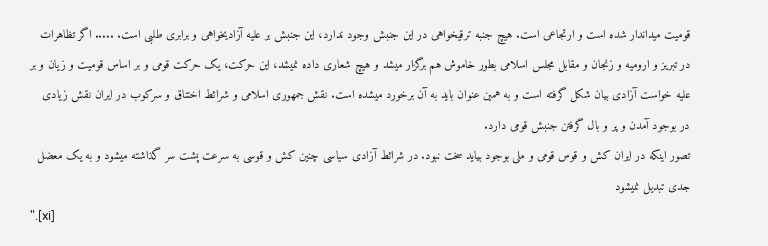قومیت میداندار شده است و ارتجاعی است. هیچ جنبه ترقیخواهی در این جنبش وجود ندارد، این جنبش بر علیه آزادیخواهی و برابری طلبی است. ..... اگر تظاهرات در تبریز و ارومیه و زنجان و مقابل مجلس اسلامی بطور خاموش هم برگزار میشد و هیچ شعاری داده نمیشد، این حرکت، یک حرکت قومی و بر اساس قومیت و زیان و بر علیه خواست آزادی بیان شکل گرفته است و به همین عنوان باید به آن برخورد میشده است. نقش جمهوری اسلامی و شرائط اختناق و سرکوب در ایران نقش زیادی در بوجود آمدن و پر و بال گرفتن جنبش قومی دارد.
تصور اینکه در ایران کش و قوس قومی و ملی بوجود بیاید سخت نبود. در شرائط آزادی سیاسی چنین کش و قوسی به سرعت پشت سر گذاشته میشود و به یک معضل جدی تبدیل نمیشود
".[xi]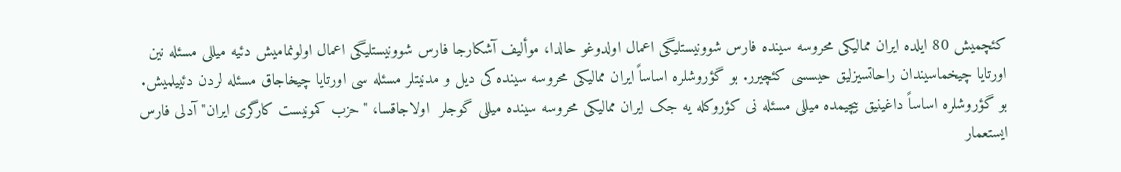کئچمیش 80 ایلده ایران ممالیکی محروسه سینده فارس شوونیستلیگی اعمال اولدوغو حالدا، موألیف آشکارجا فارس شوونیستلیگی اعمال اولونمامیش دئیه میللی مسئله نین اورتایا چیخماسیندان راحاتسیزلیق حیسسی کئچیرر. بو گؤروشلره اساساً ایران ممالیکی محروسه سینده کی دیل و مدنیتلر مسئله سی اورتایا چیخاجاق مسئله لردن دئییلمیش. بو گؤروشلره اساساً داغینیق بیچیمده میللی مسئله نی کؤروکله یه جک ایران ممالیکی محروسه سینده میللی گوجلر  اولاجاقسا، "حزب کمونیست کارگری ایران" آدلی فارس ایستعمار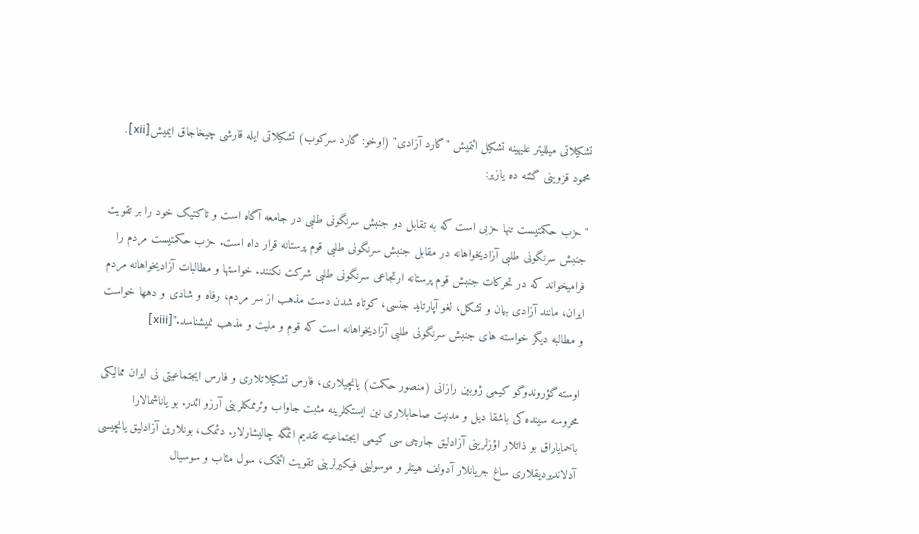تشکیلاتی میللیتر علیهینه تشکیل ائتمیش "گارد آزادی" (اوخو: گارد سرکوب) تشکیلاتی ایله قارشی چیخاجاق ایمیش[xii]. محمود قزوینی گئنه ده یازیر:

"حزب حکمتیست تنها حزبی است که به تقابل دو جنبش سرنگونی طلبی در جامعه آگاه است و تاکتیک خود را بر تقویت جنبش سرنگونی طلبی آزادیخواهانه در مقابل جنبش سرنگونی طلبی قوم پرستانه قرار داه است. حزب حکمتیست مردم را فرامیخواند که در تحرکات جنبش قوم پرستانه ارتجاعی سرنگونی طلبی شرکت نکنند. خواستها و مطالبات آزادیخواهانه مردم ایران، مانند آزادی بیان و تشکل، لغو آپارتاید جنسی، کوتاه شدن دست مذهب از سر مردم، رفاه و شادی و دهها خواست و مطالبه دیگر خواسته های جنبش سرنگونی طلبی آزادیخواهانه است که قوم و ملیت و مذهب نمیشناسد."[xiii]

اوسته گؤروندوگو کیمی ژوبین رازانی (منصور حکمت) یانچیلاری، فارس تشکیلاتلاری و فارس ایجتماعیتی نی ایران ممالیکی محروسه سینده کی باشقا دیل و مدنیت صاحابلاری نین ایستکلرینه مثبت جاواب وئرممکلرینی آرزو ائدر. بو یاناشمالارا باخمایاراق بو ذاتلار اؤزلرینی آزادلیق جارچی سی کیمی ایجتماعیته تقدیم ائمگه چالیشارلار. دئمک، بونلارین آزادلیق یانچیسی آدلاندیردیقلاری ساغ جریانلار آدولف هیتلر و موسولینی فیکیرلرینی تقویت ائتمک، سول مئاب و سوسیال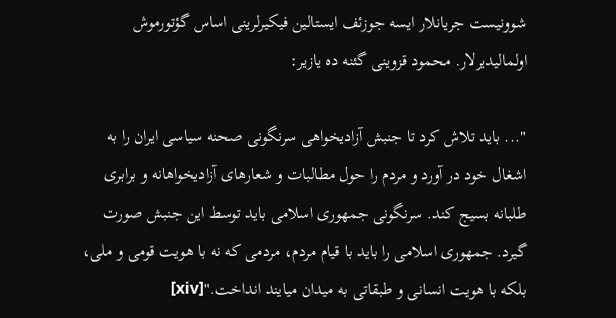شوونیست جریانلار ایسه جوزئف ایستالین فیکیرلرینی اساس گؤتورموش اولمالیدیرلار. محمود قزوینی گئنه ده یازیر:

"... باید تلاش کرد تا جنبش آزادیخواهی سرنگونی صحنه سیاسی ایران را به اشغال خود در آورد و مردم را حول مطالبات و شعارهای آزادیخواهانه و برابری طلبانه بسیج کند. سرنگونی جمهوری اسلامی باید توسط این جنبش صورت گیرد. جمهوری اسلامی را باید با قیام مردم، مردمی که نه با هویت قومی و ملی، بلکه با هویت انسانی و طبقاتی به میدان میایند انداخت."[xiv]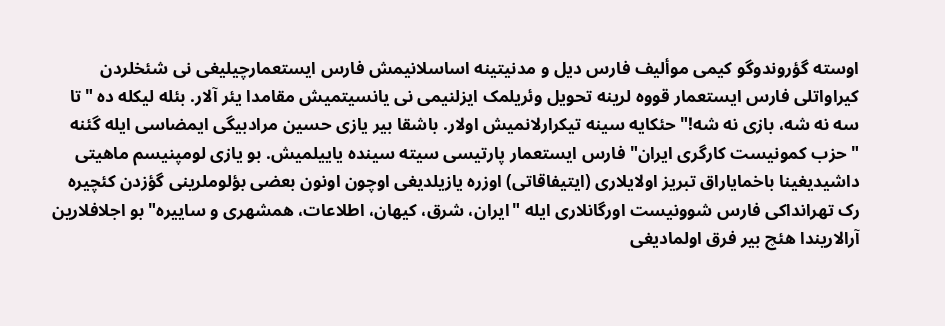اوسته گؤروندوگو کیمی موألیف فارس دیل و مدنیتینه اساسلانیمش فارس ایستعمارچیلیغی نی شئخلردن کیراواتلی فارس ایستعمار قووه لرینه تحویل وئریلمک ایزلنیمی نی یانسیتمیش مقامدا یئر آلار. بئله لیکله ده "تا سه نه شه، بازی نه شه!" حئکایه سینه تیکرارلانمیش اولار. باشقا بیر یازی حسین مرادبیگی ایمضاسی ایله گئنه "حزب کمونیست کارگری ایران" فارس ایستعمار پارتیسی سیته سینده یاییلمیش. بو یازی لومپنیسم ماهیتی داشیدیغینا باخمایاراق تبریز اولایلاری (ایتیفاقاتی) اوزره یازیلدیغی اوچون اونون بعضی بؤلوملرینی گؤزدن کئچیره رک تهرانداکی فارس شوونیست اورگانلاری ایله "ایران، شرق، کیهان، اطلاعات، همشهری و ساییره" بو اجلافلارین آرالاریندا هئچ بیر فرق اولمادیغی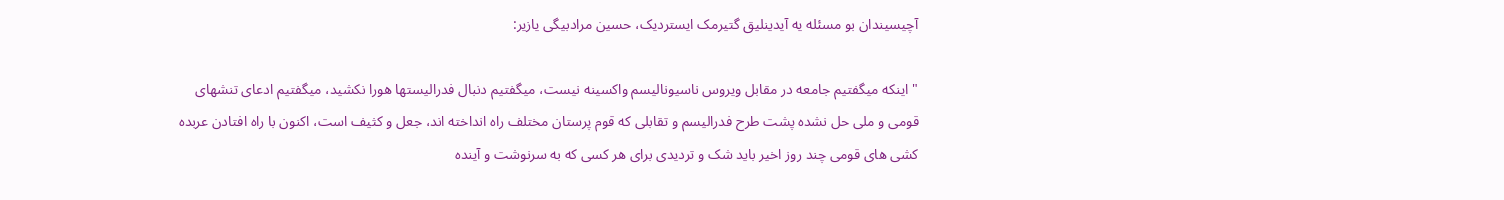آچیسیندان بو مسئله یه آیدینلیق گتیرمک ایستردیک، حسین مرادبیگی یازیر:

" اینکه میگفتیم جامعه در مقابل ویروس ناسیونالیسم واکسینه نیست، میگفتیم دنبال فدرالیستها هورا نکشید، میگفتیم ادعای تنشهای قومی و ملی حل نشده پشت طرح فدرالیسم و تقابلی که قوم پرستان مختلف راه انداخته اند، جعل و کثیف است، اکنون با راه افتادن عربده کشی های قومی چند روز اخیر باید شک و تردیدی برای هر کسی که به سرنوشت و آینده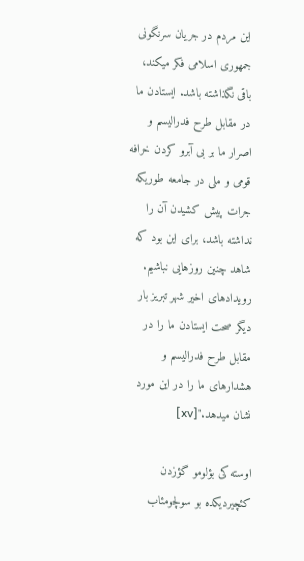این مردم در جریان سرنگونی جمهوری اسلامی فکر میکند،  باقی نگذاشته باشد. ایستادن ما در مقابل طرح فدرالیسم و اصرار ما بر بی آبرو کردن خرافه قومی و ملی در جامعه طوریکه جرات پیش کشیدن آن را نداشته باشد، برای این بود که شاهد چنین روزهایی نباشیم. رویدادهای اخیر شهر تبریز بار دیگر صحت ایستادن ما را در مقابل طرح فدرالیسم و هشدارهای ما را در این مورد نشان میدهد."[xv]

اوسته کی بؤلومو گؤزدن کئچیردیکده بو سولچومئاب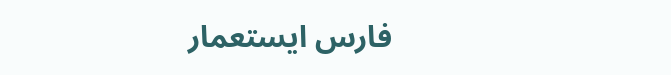فارس ایستعمار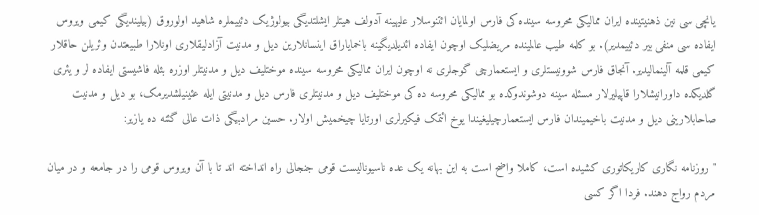یانچی سی نین ذهنیتینده ایران ممالیکی محروسه سینده کی فارس اولمایان ائتنوسلار علیهینه آدولف هیتلر ایشلتدیگی بیولوژیک دئییملره شاهید اولوروق (بیلیندیگی کیمی ویروس ایفاده سی منفی بیر دئییمدیر). بو کلمه طیب عالمینده مریضلیک اوچون ایفاده ائدیلدیگینه باخمایاراق اینسانلارین دیل و مدنیت آزادلیقلاری اونلارا طبیعتدن وئریلن حاقلار کیمی قلمه آلینمالیدیر. آنجاق فارس شوونیستلری و ایستعمارچی گوجلری نه اوچون ایران ممالیکی محروسه سینده موختلیف دیل و مدنیتلر اوزره بئله فاشیستی ایفاده لر و یئری گلدیکده داورانیشلارا قاپیلیرلار مسئله سینه دوشوندوکده بو ممالیکی محروسه ده کی موختلیف دیل و مدنیتلری فارس دیل و مدنیتی ایله عئینیلشدیرمک، بو دیل و مدنیت صاحابلارینی دیل و مدنیت باخیمیندان فارس ایستعمارچیلیغیندا یوخ ائتمک فیکیرلری اورتایا چیخمیش اولار. حسین مرادبیگی ذات عالی گئنه ده یازیر:

" روزنامه نگاری کاریکاتوری کشیده است، کاملا واضح است به این بهانه یک عده ناسیونالیست قومی جنجالی راه انداخته اند تا با آن ویروس قومی را در جامعه و در میان مردم رواج دهند. فردا اگر کسی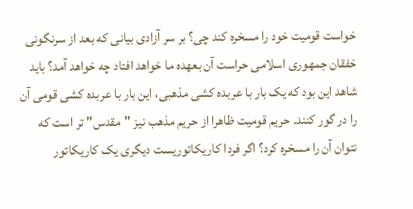خواست قومیت خود را مسخره کند چی؟ بر سر آزادی بیانی که بعد از سرنگونی خفقان جمهوری اسلامی حراست آن بعهده ما خواهد افتاد چه خواهد آمد؟ باید شاهد این بود که یک بار با عربده کشی مذهبی، این بار با عربده کشی قومی آن را در گور کنند. حریم قومیت ظاهرا از حریم مذهب نیز "مقدس" تر است که نتوان آن را مسخره کرد؟ اگر فردا کاریکاتوریست دیگری یک کاریکاتور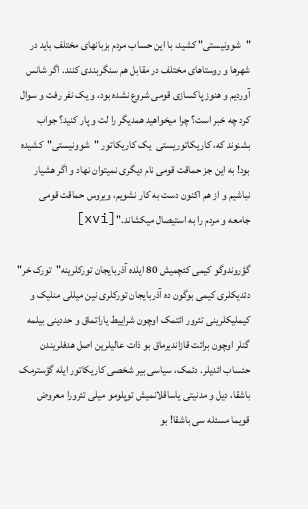"شوونیستی" کشید، با این حساب مردم بزبانهای مختلف باید در شهرها و روستاهای مختلف در مقابل هم سنگربندی کنند. اگر شانس آوردیم و هنوز پاکسازی قومی شروع نشده بود، و یک نفر رفت و سوال کرد چه خبر است؟ چرا میخواهید همدیگر را لت و پار کنید؟ جواب بشنوند که، کاریکاتوریستی  یک کاریکاتور "شوونیستی"  کشیده بود! به این جز حماقت قومی نام دیگری نمیتوان نهاد و اگر هشیار نباشیم و از هم اکنون دست به کار نشویم، ویروس حماقت قومی جامعه و مردم را به استیصال میکشاند."[xvi]

گؤروندوگو کیمی کئچمیش 80 ایلده آذربایجان تورکلرینه"تورک خر" دئدیکلری کیمی بوگون ده آذربایجان تورکلری نین میللی منلیک و کیملیکلرینی تئرور ائتمک اوچون شراییط یاراتماق و حددینی بیلمه گنلر اوچون برائت قازاندیرماق بو ذات عالیلرین اصل هدفلریندن حئساب ائدیلر. دئمک، سیاسی بیر شخصی کاریکاتور ایله گؤسترمک باشقا، دیل و مدنیتی یاساقلانمیش توپلومو میلی تئرورا معروض قویما مسئله سی باشقا! بو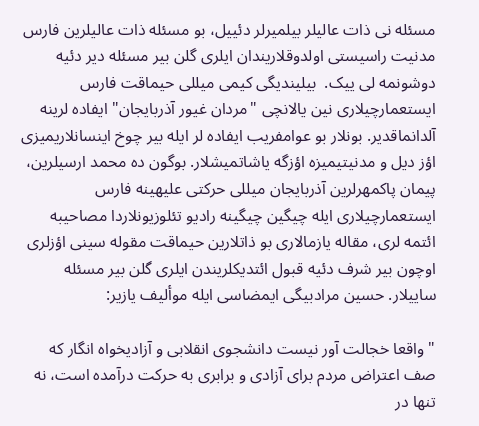مسئله نی ذات عالیلر بیلمیرلر دئییل، بو مسئله ذات عالیلرین فارس مدنیت راسیستی اولدوقلاریندان ایلری گلن بیر مسئله دیر دئیه دوشونمه لی ییک.  بیلیندیگی کیمی میللی حیماقت فارس ایستعمارچیلاری نین یالانچی "مردان غیور آذربایجان" ایفاده لرینه آلدانماقدیر. بونلار بو عوامفریب ایفاده لر ایله بیر چوخ اینسانلاریمیزی اؤز دیل و مدنیتیمیزه اؤزگه یاشاتمیشلار. بوگون ده محمد ارسیلرین، پیمان پاکمهرلرین آذربایجان میللی حرکتی علیهینه فارس ایستعمارچیلاری ایله چیگین چیگینه رادیو تئلوزیونلاردا مصاحیبه ائتمه لری، مقاله یازمالاری بو ذاتلارین حیماقت مقوله سینی اؤزلری اوچون بیر شرف دئیه قبول ائتدیکلریندن ایلری گلن بیر مسئله ساییلار. حسین مرادبیگی ایمضاسی ایله موألیف یازیر:

" واقعا خجالت آور نیست دانشجوی انقلابی و آزادیخواه انگار که صف اعتراض مردم برای آزادی و برابری به حرکت درآمده است، نه تنها در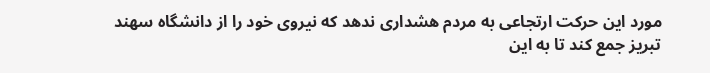مورد این حرکت ارتجاعی به مردم هشداری ندهد که نیروی خود را از دانشگاه سهند تبریز جمع کند تا به این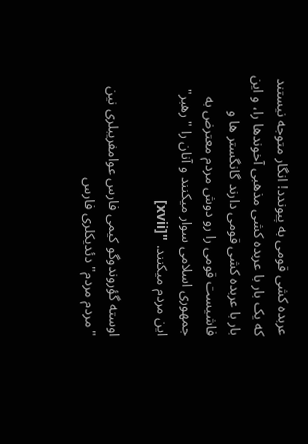عربده کشی قومی به پیوندد! انگار متوجه نیستند که یک بار با عربده کشی مذهبی آخوندها را، و این بار با عربده کشی قومی دارند گانگستر ها و فاشیست قومی را رو دوش مردم معترض به جمهوری اسلامی سوار میکنند و آنان را "رهبر" این مردم میکنند. "[xvii]

اوسته گؤروندوگو کیمی فارس عوامفریبلری نین "مردم مردم" دئدیکلری فارس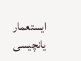ایستعمار یانچیسی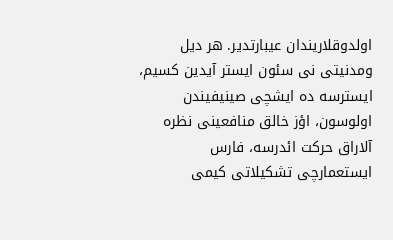اولدوقلاریندان عیبارتدیر. هر دیل ومدنیتی نی سئون ایستر آیدین کسیم، ایسترسه ده ایشچی صینیفیندن اولوسون، اؤز خالق منافعینی نظره آلاراق حرکت ائدرسه، فارس ایستعمارچی تشکیلاتی کیمی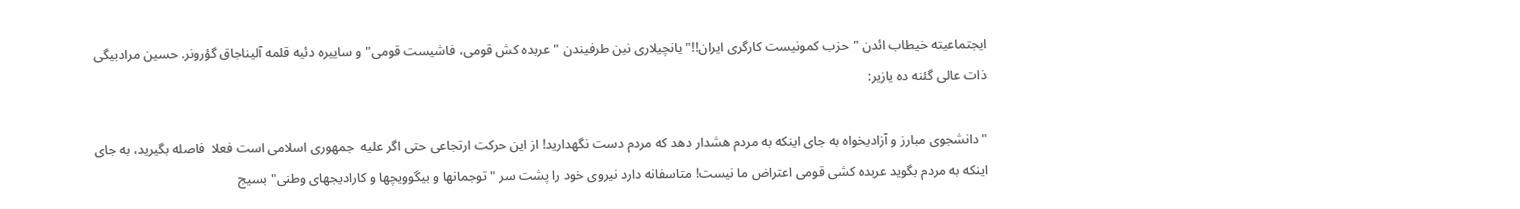ایجتماعیته خیطاب ائدن "حزب کمونیست کارگری ایران!!" یانچیلاری نین طرفیندن "عربده کش قومی، فاشیست قومی" و ساییره دئیه قلمه آلیناجاق گؤرونر. حسین مرادبیگی ذات عالی گئنه ده یازیر:

"دانشجوی مبارز و آزادیخواه به جای اینکه به مردم هشدار دهد که مردم دست نگهدارید! از این حرکت ارتجاعی حتی اگر علیه  جمهوری اسلامی است فعلا  فاصله بگیرید، به جای اینکه به مردم بگوید عربده کشی قومی اعتراض ما نیست! متاسفانه دارد نیروی خود را پشت سر "توجمانها و بیگوویچها و کارادیجهای وطنی" بسیج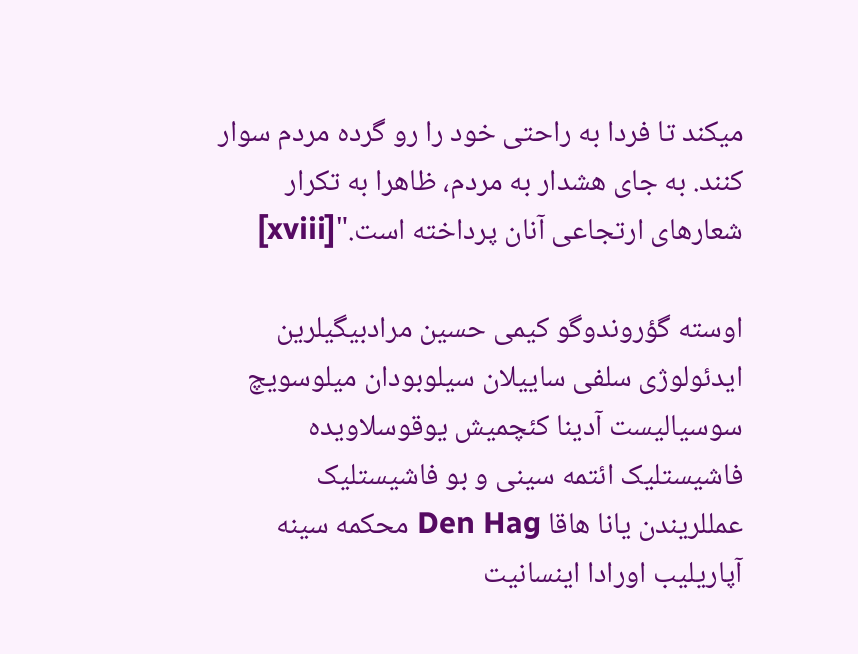میکند تا فردا به راحتی خود را رو گرده مردم سوار کنند. به جای هشدار به مردم، ظاهرا به تکرار شعارهای ارتجاعی آنان پرداخته است."[xviii]

اوسته گؤروندوگو کیمی حسین مرادبیگیلرین ایدئولوژی سلفی ساییلان سیلوبودان میلوسویچ سوسیالیست آدینا کئچمیش یوقوسلاویده فاشیستلیک ائتمه سینی و بو فاشیستلیک عمللریندن یانا هاقا Den Hag محکمه سینه آپاریلیب اورادا اینسانیت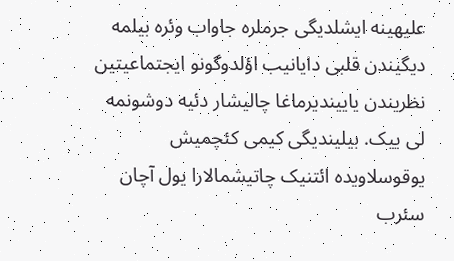علیهینه ایشلدیگی جرملره جاواب وئره بیلمه دیگیندن قلبی دایانیب اؤلدوگونو ایجتماعیتین نظریندن یاییندیرماغا چالیشار دئیه دوشونمه لی ییک. بیلیندیگی کیمی کئچمیش یوقوسلاویده ائتنیک چاتیشمالارا یول آچان سئرب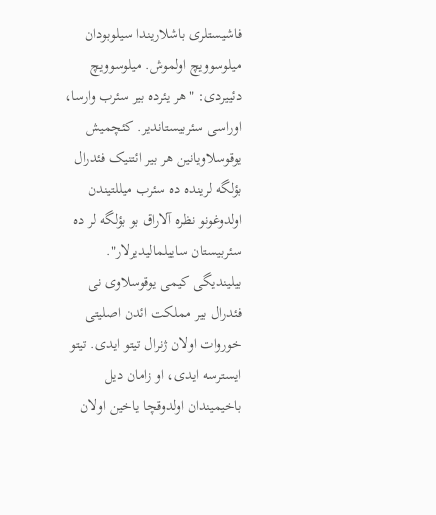فاشیستلری باشلاریندا سیلوبودان میلوسوویچ اولموش. میلوسوویچ دئییردی: "هر یئرده بیر سئرب وارسا، اوراسی سئربیستاندیر. کئچمیش یوقوسلاویانین هر بیر ائتنیک فئدرال بؤلگه لرینده ده سئرب میللتیندن اولدوغونو نظره آلاراق بو بؤلگه لر ده سئربیستان ساییلمالیدیرلار". بیلیندیگی کیمی یوقوسلاوی نی فئدرال بیر مملکت ائدن اصلیتی خوروات اولان ژنرال تیتو ایدی. تیتو ایسترسه ایدی، او زامان دیل باخیمیندان اولدوقچا یاخین اولان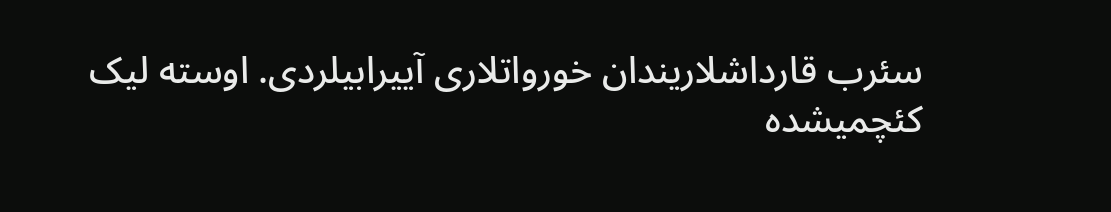سئرب قارداشلاریندان خورواتلاری آییرابیلردی. اوسته لیک کئچمیشده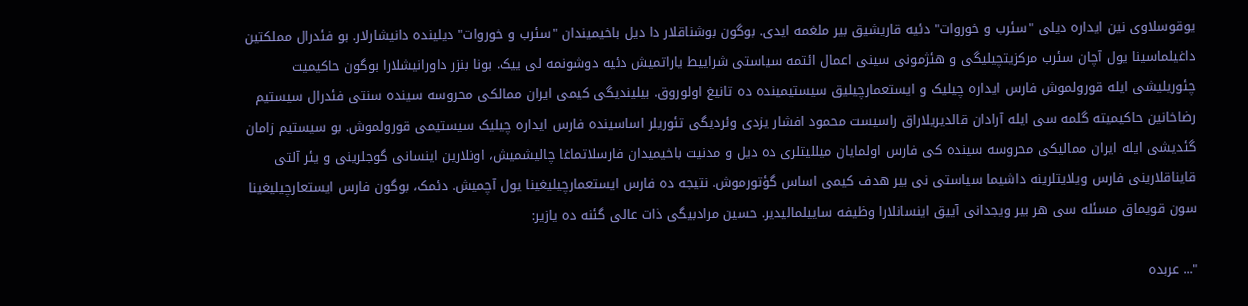یوقوسلاوی نین ایداره دیلی "سئرب و خوروات" دئیه قاریشیق بیر ملغمه ایدی. بوگون بوشناقلار دا دیل باخیمیندان "سئرب و خوروات" دیلینده دانیشارلار. بو فئدرال مملکتین داغیلماسینا یول آچان سئرب مرکزیتچیلیگی و هئژمونی سینی اعمال ائتمه سیاستی شراییط یاراتمیش دئیه دوشونمه لی ییک. بونا بنزر داورانیشلارا بوگون حاکیمیت چئوریلیشی ایله قورولموش فارس ایداره چیلیک و ایستعمارچیلیق سیستیمینده ده تانیغ اولوروق. بیلیندیگی کیمی ایران ممالکی محروسه سینده سنتی فئدرال سیستیم رضاخانین حاکیمیته گلمه سی ایله آرادان قالدیریلاراق راسیست محمود افشار یزدی وئردیگی تئوریلر اساسینده فارس ایداره چیلیک سیستیمی قورولموش. بو سیستیم زامان گئدیشی ایله ایران ممالیکی محروسه سینده کی فارس اولمایان میللیتلری ده دیل و مدنیت باخیمیدان فارسلاتماغا چالیشمیش، اونلارین اینسانی گوجلرینی و یئر آلتی قایناقلارینی فارس ویلایتلرینه داشیما سیاستی نی بیر هدف کیمی اساس گؤتورموش. نتیجه ده فارس ایستعمارچیلیغینا یول آچمیش. دئمک، بوگون فارس ایستعارچیلیغینا سون قویماق مسئله سی هر بیر ویجدانی آییق اینسانلارا وظیفه ساییلمالیدیر. حسین مرادبیگی ذات عالی گئنه ده یازیر:

"... عربده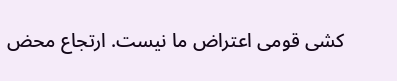کشی قومی اعتراض ما نیست. ارتجاع محض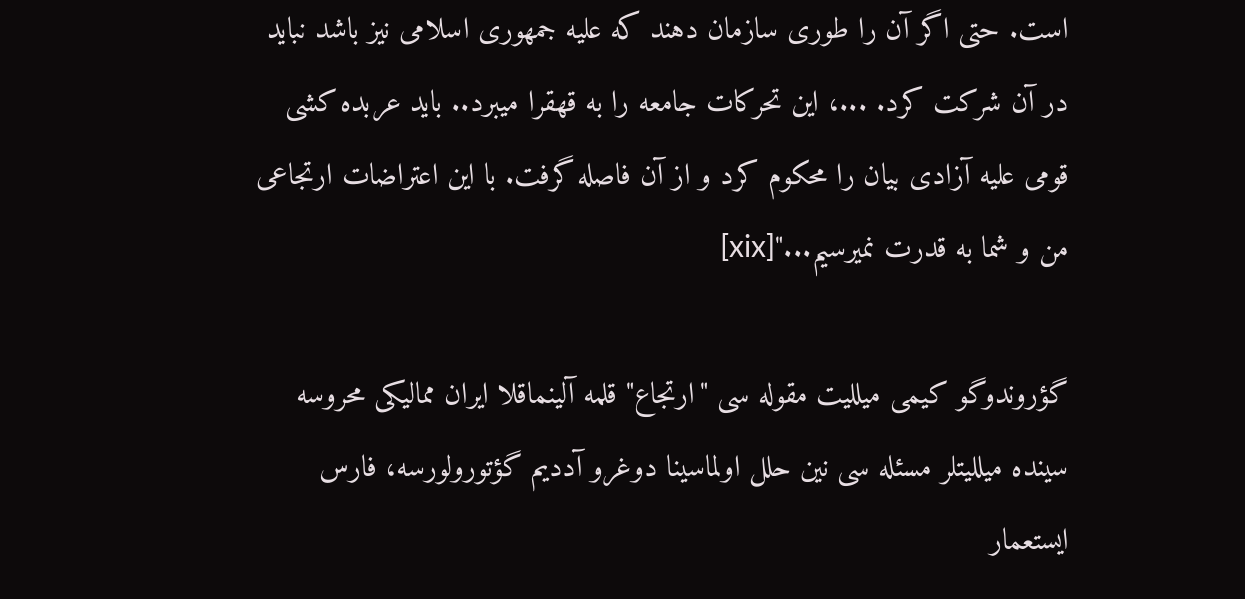است. حتی اگر آن را طورى سازمان دهند كه علیه جمهوری اسلامی نیز باشد نباید در آن شرکت کرد. ...، این تحرکات جامعه را به قهقرا میبرد.. باید عربده کشی قومی علیه آزادی بیان را محکوم کرد و از آن فاصله گرفت. با این اعتراضات ارتجاعی من و شما به قدرت نمیرسیم..."[xix]

گؤروندوگو کیمی میللیت مقوله سی "ارتجاع" قلمه آلینماقلا ایران ممالیکی محروسه سینده میللیتلر مسئله سی نین حلل اولماسینا دوغرو آددیم گؤتورولورسه، فارس ایستعمار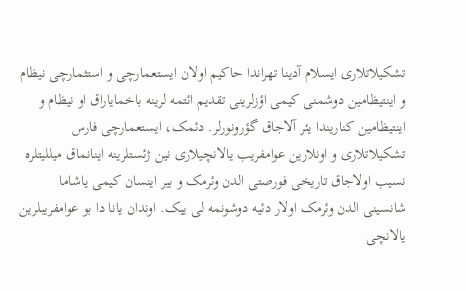تشکیلاتلاری ایسلام آدینا تهراندا حاکیم اولان ایستعمارچی و استثمارچی نیظام و اینتیظامین دوشمنی کیمی اؤزلرینی تقدیم ائتمه لرینه باخمایاراق او نیظام و اینتیظامین کناریندا یئر آلاجاق گؤرونورلر. دئمک، ایستعمارچی فارس تشکیلاتلاری و اونلارین عوامفریب یالانچیلاری نین ژئستلرینه اینانماق میللیتلره نسیب اولاجاق تاریخی فورصتی الدن وئرمک و بیر اینسان کیمی یاشاما شانسینی الدن وئرمک اولار دئیه دوشونمه لی ییک. اوندان یانا دا بو عوامفریبلرین یالانچی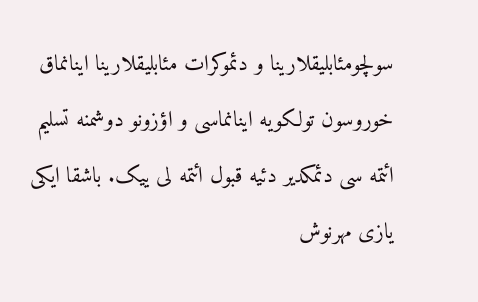سولچومئابلیقلارینا و دئموکرات مئابلیقلارینا اینانماق خوروسون تولکویه اینانماسی و اؤزونو دوشمنه تسلیم ائتمه سی دئمکدیر دئیه قبول ائتمه لی ییک. باشقا ایکی یازی مهرنوش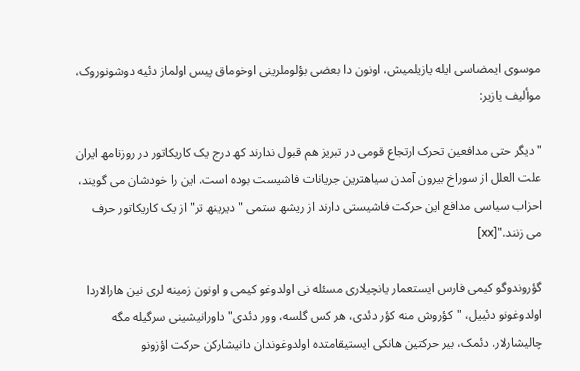موسوی ایمضاسی ایله یازیلمیش، اونون دا بعضی بؤلوملرینی اوخوماق پیس اولماز دئیه دوشونوروک، موألیف یازیر:

"ديگر حتى مدافعين تحرک ارتجاع قومى در تبريز ھم قبول ندارند کھ درج يک کاريکاتور در روزنامھ ايران علت العلل از سوراخ بيرون آمدن سياھترين جريانات فاشيست بوده است. اين را خودشان مى گويند، احزاب سياسى مدافع اين حرکت فاشيستى دارند از ريشھ ستمى " ديرينھ تر" از يک کاريکاتور حرف مى زنند."[xx]

گؤروندوگو کیمی فارس ایستعمار یانچیلاری مسئله نی اولدوغو کیمی و اونون زمینه لری نین هارالاردا اولدوغونو دئییل، "کؤروش منه کؤر دئدی، هر کس گلسه، وور دئدی" داورانیشینی سرگیله مگه چالیشارلار. دئمک، بیر حرکتین هانکی ایستیقامتده اولدوغوندان دانیشارکن حرکت اؤزونو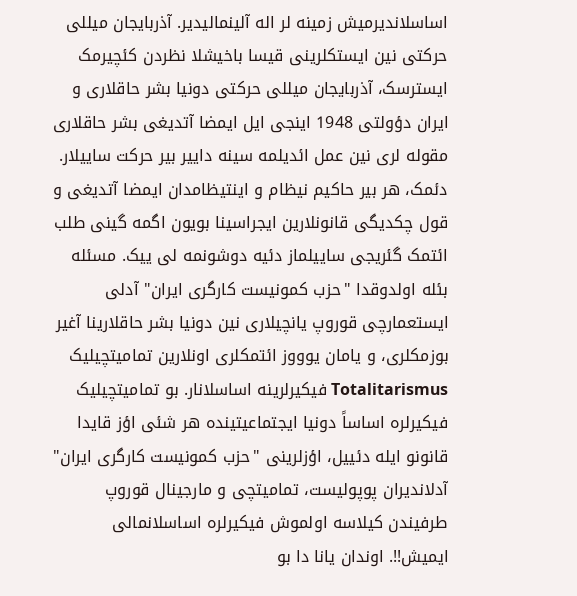اساسلاندیرمیش زمینه لر اله آلینمالیدیر. آذربایجان میللی حرکتی نین ایستکلرینی قیسا باخیشلا نظردن کئچیرمک ایسترسک، آذربایجان میللی حرکتی دونیا بشر حاقلاری و ایران دؤولتی 1948 اینجی ایل ایمضا آتدیغی بشر حاقلاری مقوله لری نین عمل ائدیلمه سینه داییر بیر حرکت ساییلار. دئمک، هر بیر حاکیم نیظام و اینتیظامدان ایمضا آتدیغی و قول چکدیگی قانونلارین ایجراسینا بویون اگمه گینی طلب ائتمک گئریجی ساییلماز دئیه دوشونمه لی ییک. مسئله بئله اولدوقدا "حزب کمونیست کارگری ایران" آدلی ایستعمارچی قوروپ یانچیلاری نین دونیا بشر حاقلارینا آغیر بوزمکلری، و یامان یوووز ائتمکلری اونلارین تمامیتچیلیک Totalitarismus فیکیرلرینه اساسلانار. بو تمامیتچیلیک فیکیرلره اساساً دونیا ایجتماعیتینده هر شئی اؤز قایدا قانونو ایله دئییل، اؤزلرینی "حزب کمونیست کارگری ایران" آدلاندیران پوپولیست، تمامیتچی و مارجینال قوروپ طرفیندن کیلاسه اولموش فیکیرلره اساسلانمالی ایمیش!!. اوندان یانا دا بو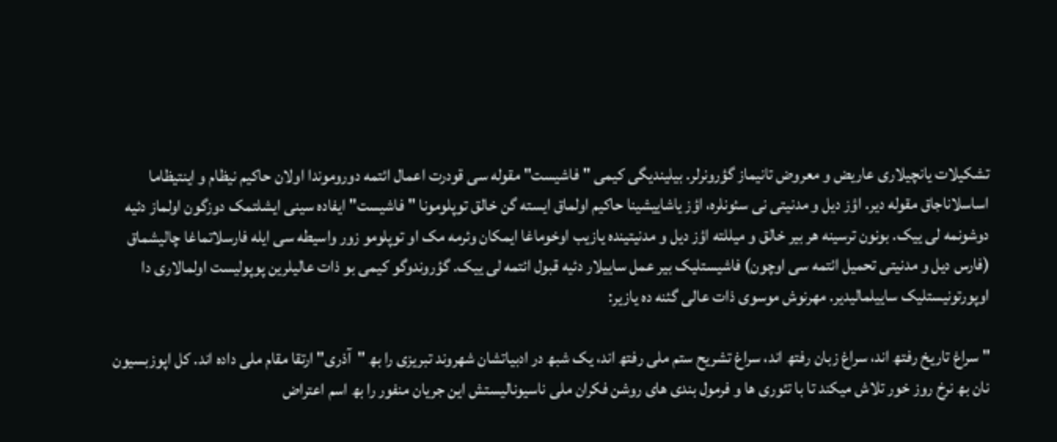تشکیلات یانچیلاری عاریض و معروض تانیماز گؤرونرلر. بیلیندیگی کیمی "فاشیست" مقوله سی قودرت اعمال ائتمه دوروموندا اولان حاکیم نیظام و اینتیظاما اساسلاناجاق مقوله دیر. اؤز دیل و مدنیتی نی سئونلره، اؤز یاشاییشینا حاکیم اولماق ایسته گن خالق توپلومونا "فاشیست" ایفاده سینی ایشلتمک دوزگون اولماز دئیه دوشونمه لی ییک. بونون ترسینه هر بیر خالق و میللته اؤز دیل و مدنیتینده یازیب اوخوماغا ایمکان وئرمه مک او توپلومو زور واسیطه سی ایله فارسلاتماغا چالیشماق (فارس دیل و مدنیتی تحمیل ائتمه سی اوچون) فاشیستلیک بیر عمل ساییلار دئیه قبول ائتمه لی ییک. گؤروندوگو کیمی بو ذات عالیلرین پوپولیست اولمالاری دا اوپورتونیستلیک ساییلمالیدیر. مهرنوش موسوی ذات عالی گئنه ده یازیر:

" سراغ تاريخ رفتھ اند، سراغ زبان رفتھ اند، سراغ تشريح ستم ملى رفتھ اند، يک شبھ در ادبياتشان شھروند تبريزى را بھ "آذرى" ارتقا مقام ملى داده اند. کل اپوزبسيون نان بھ نرخ روز خور تلاش ميکند تا با تئورى ھا و فرمول بندى ھاى روشن فکران ملى ناسيوناليستش اين جريان منفور را بھ اسم اعتراض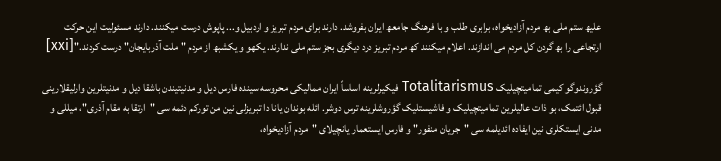عليھ ستم ملى بھ مردم آزاديخواه، برابرى طلب و با فرھنگ جامعھ ايران بفروشد. دارند براى مردم تبريز و اردبيل و... پاپوش درست ميکنند. دارند مسئوليت اين حرکت ارتجاعى را بھ گردن کل مردم مى اندازند. اعلام ميکنند کھ مردم تبريز درد ديگرى بجز ستم ملى ندارند. يکھو و يکشبھ از مردم " ملت آذربايجان" درست کردند."[xxi]

گؤروندوگو کیمی تمامیتچیلیک Totalitarismus فیکیرلرینه اساساً ایران ممالیکی محروسه سینده فارس دیل و مدنیتیندن باشقا دیل و مدنیتلرین وارلیقلارینی قبول ائتمک، بو ذات عالیلرین تمامیتچیلیک و فاشیستلیک گؤروشلرینه ترس دوشر. ائله بوندان یانا دا تبریزلی نین من تورکم دئمه سی "ارتقا به مقام آذری"، میللی و مدنی ایستکلری نین ایفاده ائدیلمه سی "جریان منفور" و فارس ایستعمار یانچیلای "مردم آزادیخواه،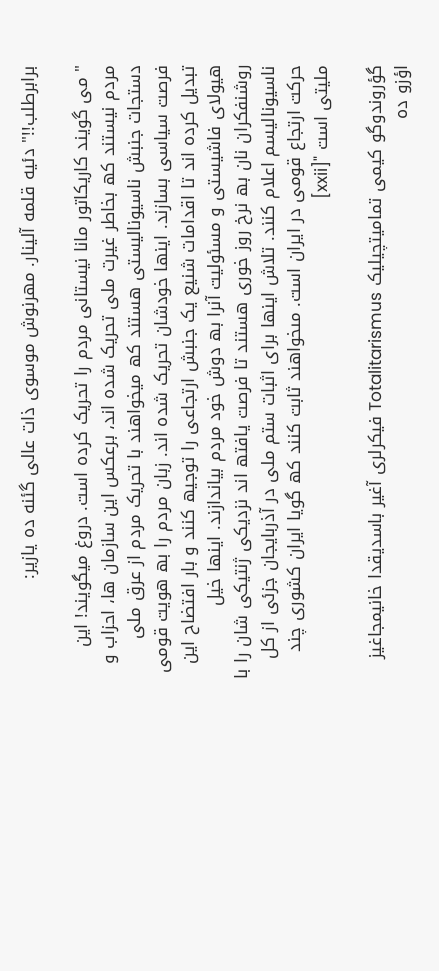برابرطلب!!" دئیه قلمه آلینار. مهرنوش موسوی ذات عالی گئنه ده یازیر:

" مى گويند کاريکاتور مانا نيستانى مردم را تحريک کرده است. دروغ ميگويند! اين مردم نيستند کھ بخاطر غيرت ملى تحريک شده اند، برعکس اين سازمان ھا، احزاب و دستجات جنبش ناسيوناليستى ھستند کھ ميخواھند با تحريک مردم از عرق ملى فرصت سياسى بسازند. اينھا خودشان تحريک شده اند. زبان مردم را بھ ھويت قومى تبديل کرده اند تا اقدامات شنيع يک جنبش ارتجاعى را توجيھ کنند و بار افتضاح اين ھيولاى فاشيستى و مسئوليت آنرا بھ دوش خود مردم بياندازند. اينھا خيل روشنفکران نان بھ نرخ روز خورى ھستند تا فرصت يافتھ اند نزديکى ژنتيکى شان را با ناسيوناليسم اعلام کنند. تلاش اينھا براى اثبات ستم ملى در آذربايجان جزئى از کل حرکت ارتجاع قومى در ايران است. مىخواھند ثابت کنند کھ گويا ايران کشورى چند مليتى است "[xxii]

گؤروندوگو کیمی تمامیتچیلیک Totalitarismus فیکرلری آغیر باسدیقدا خانیمجاغیز اؤزو ده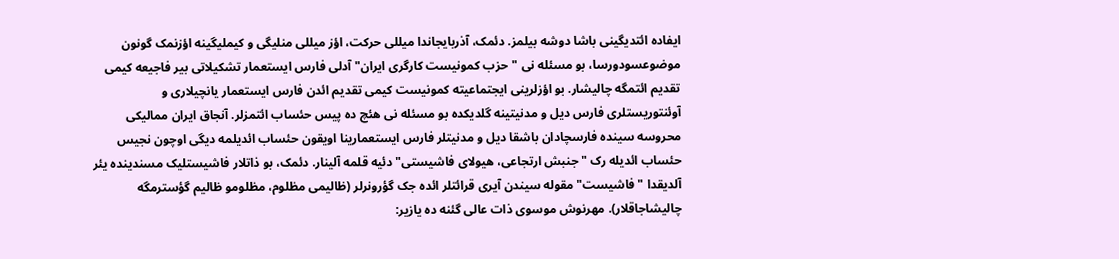ایفاده ائتدیگینی باشا دوشه بیلمز. دئمک، آذربایجاندا میللی حرکت، اؤز میللی منلیگی و کیملیگینه اؤزنمک گونون موضوعسودورسا، بو مسئله نی "حزب کمونیست کارگری ایران" آدلی فارس ایستعمار تشکیلاتی بیر فاجیعه کیمی تقدیم ائتمگه چالیشار. بو اؤزلرینی ایجتماعیته کمونیست کیمی تقدیم ائدن فارس ایستعمار یانچیلاری و آوئنتوریستلری فارس دیل و مدنیتینه گلدیکده بو مسئله نی هئچ ده پیس حئساب ائتمزلر. آنجاق ایران ممالیکی محروسه سینده فارسچادان باشقا دیل و مدنیتلر فارس ایستعمارینا اویقون حئساب ائدیلمه دیگی اوچون نجیس حئساب ائدیله رک "جنبش ارتجاعی، هیولای فاشیستی" دئیه قلمه آلینار. دئمک، بو ذاتلار فاشیستلیک مسندینده یئر آلدیقدا "فاشیست" مقوله سیندن آیری قرائتلر ائده جک گؤرونرلر (ظالیمی مظلوم، مظلومو ظالیم گؤسترمگه چالیشاجاقلار). مهرنوش موسوی ذات عالی گئنه ده یازیر: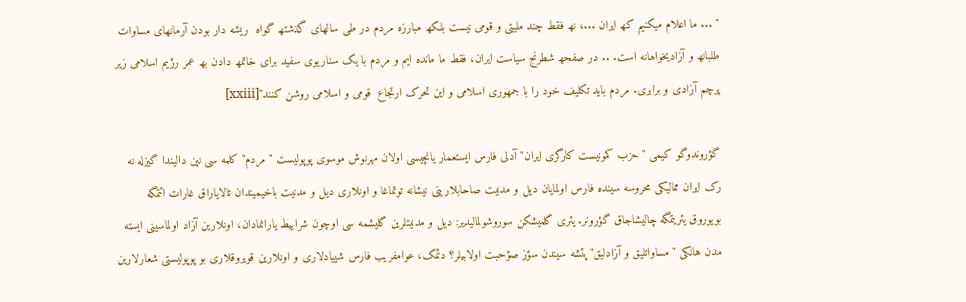" ... ما اعلام ميکنيم کھ ايران ...، نھ فقط چند مليتى و قومى نيست بلکھ مبارزه مردم در طى سالھاى گذشتھ گواه  ريشه دار بودن آرمانھاى مساوات طلبانھ و آزاديخواھانه است. .. در صفحھ شطرنج سياست ايران، فقط ما مانده ايم و مردم با يک سناريوى سفيد براى خاتمھ دادن بھ عمر رژيم اسلامى زير پرچم آزادى و برابرى. مردم بايد تکليف خود را با جمھورى اسلامى و اين تحرک ارتجاع  قومى و اسلامى روشن کنند"[xxiii]

گؤروندوگو کیمی "حزب کمونیست کارگری ایران" آدلی فارس ایستعمار یانچیسی اولان مهرنوش موسوی پوپولیست "مردم" کلمه سی نین دالیندا گیزله نه رک ایران ممالیکی محروسه سینده فارس اولمایان دیل و مدنیت صاحابلارینی نیشانه توتماغا و اونلاری دیل و مدنیت باخیمیندان تالایاراق غارات ائتمگه بویوروق یئریتمگه چالیشاجاق گؤرونر. یئری گلمیشکن سوروشولمالیدیر: دیل و مدنیتلرین گلیشمه سی اوچون شراییط یارانمادان، اونلارین آزاد اولماسینی ایسته مدن هانکی "مساواتلیق و آزادلیق"پئشه سیندن سؤز صؤحبت اولابیلر؟ دئمک، عوامفریب فارس شییادلاری و اونلارین قویروقلاری بو پوپولیستی شعارلارین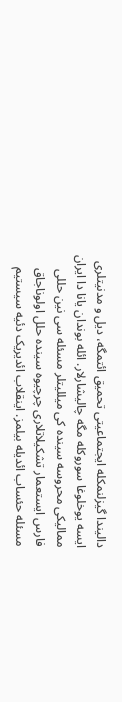دالیندا گیزلنمکله ایجتماعیتی تحمیق ائتمگه، دیل و مدنیتلری ایسه یوخلوغا سوروکله مگه چالیشارلار. ائله بوندان یانا دا ایران ممالیکی محروسه سینده کی میللیتلر مسئله سی نین حللی فارس ایستعمار تشکیلاتلاری چرچیوه سینده حلل اولوناجاق مسئله حئساب ائدیله بیلمز. اینقلاب ائدیریک دئیه سیستیم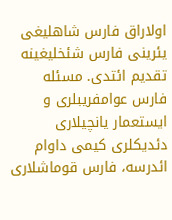اولاراق فارس شاهلیغی یئرینی فارس شئخلیغینه تقدیم ائتدی. مسئله فارس عوامفریبلری و ایستعمار یانچیلاری دئدیکلری کیمی داوام ائدرسه، فارس قوماشلاری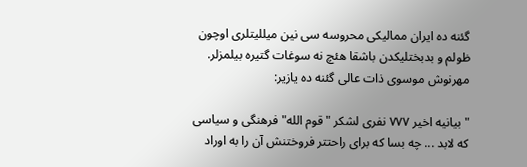گئنه ده ایران ممالیکی محروسه سی نین میللیتلری اوچون ظولم و بدبختلیکدن باشقا هئچ نه سوغات گتیره بیلمزلر. مهرنوش موسوی ذات عالی گئنه ده یازیر:

" بيانيه اخير ۷۷۷ نفری لشکر "قوم الله" فرهنگی و سياسی که لابد ... چه بسا که برای راحتتر فروختنش آن را به اوراد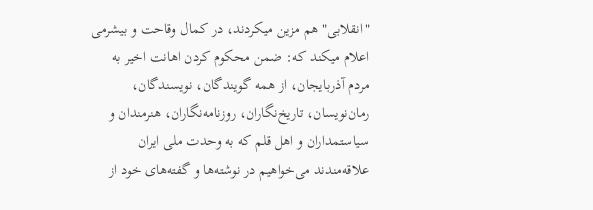"انقلابی" هم مزين ميکردند، در کمال وقاحت و بيشرمی اعلام ميکند که: ضمن محکوم کردن اهانت اخير به مردم آذربايجان، از همه گويندگان، نويسندگان، رمان‌نويسان، تاريخ‌نگاران، روزنامه‌نگاران، هنرمندان و سياستمداران و اهل قلم که به وحدت ملی ايران علاقه‌مندند می‌خواهيم در نوشته‌ها و گفته‌های خود از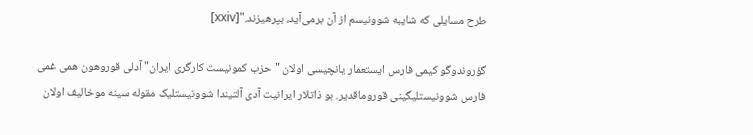طرح مسايلی که شايبه شوونيسم از آن برمی‌آيد، بپرهيزند."[xxiv]

گؤروندوگو کیمی فارس ایستعمار یانچیسی اولان "حزب کمونیست کارگری ایران" آدلی قوروهون همی غمی فارس شوونیستلیگینی قوروماقدیر. بو ذاتلار ایرانیت آدی آلتیندا شوونیستلیک مقوله سینه موخالیف اولان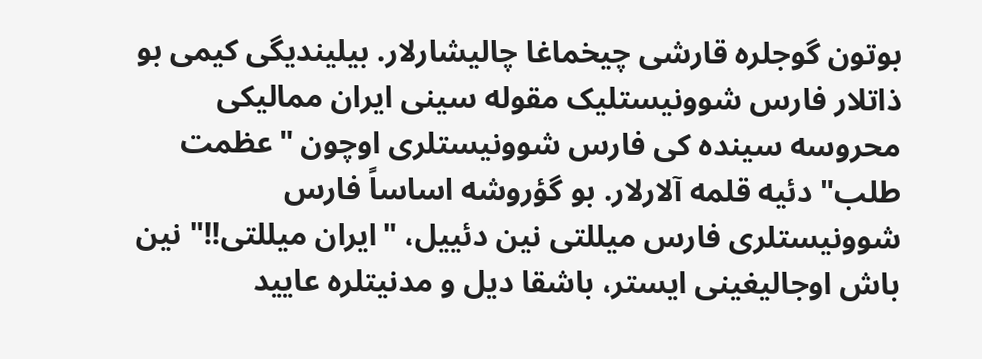بوتون گوجلره قارشی چیخماغا چالیشارلار. بیلیندیگی کیمی بو ذاتلار فارس شوونیستلیک مقوله سینی ایران ممالیکی محروسه سینده کی فارس شوونیستلری اوچون "عظمت طلب" دئیه قلمه آلارلار. بو گؤروشه اساساً فارس شوونیستلری فارس میللتی نین دئییل، "ایران میللتی!!" نین باش اوجالیغینی ایستر، باشقا دیل و مدنیتلره عایید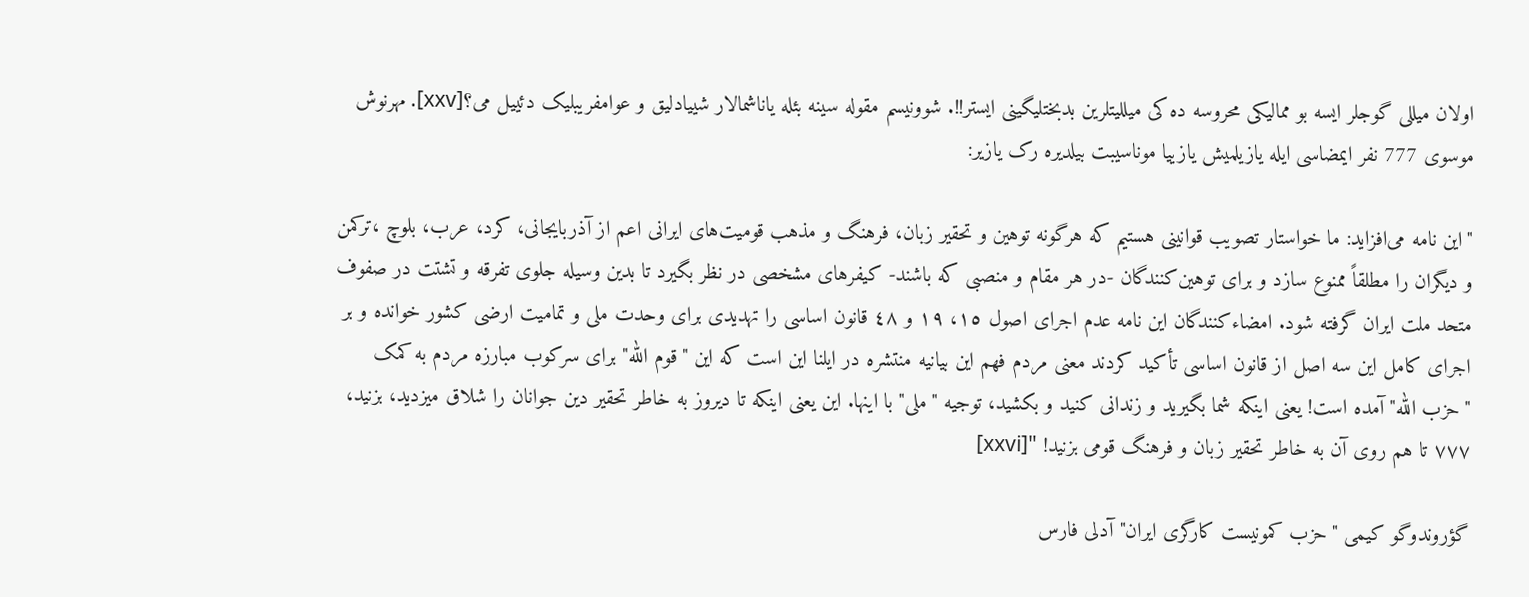اولان میللی گوجلر ایسه بو ممالیکی محروسه ده کی میللیتلرین بدبختلیگینی ایستر!!. شوونیسم مقوله سینه بئله یاناشمالار شییادلیق و عوامفریبلیک دئییل می؟[xxv]. مهرنوش موسوی 777 نفر ایمضاسی ایله یازیلمیش یازییا موناسیبت بیلدیره رک یازیر:

"اين نامه می‌افزايد: ما خواستار تصويب قوانينی هستيم که هرگونه توهين و تحقير زبان، فرهنگ و مذهب قوميت‌های ايرانی اعم از آذربايجانی، کرد، عرب، بلوچ ،ترکمن و ديگران را مطلقاً ممنوع سازد و برای توهين‌کنندگان -در هر مقام و منصبی که باشند- کيفرهای مشخصی در نظر بگيرد تا بدين وسيله جلوی تفرقه و تشتت در صفوف متحد ملت ايران گرفته شود. امضاءکنندگان اين نامه عدم اجرای اصول ١٥، ١٩ و ٤٨ قانون اساسی را تهديدی برای وحدت ملی و تماميت ارضی کشور خوانده و بر اجرای کامل اين سه اصل از قانون اساسی تأکيد کردند معنی مردم فهم اين بيانيه منتشره در ايلنا اين است که اين "قوم الله" برای سرکوب مبارزه مردم به کمک "حزب الله" آمده است! يعنی اينکه شما بگيريد و زندانی کنيد و بکشيد، توجيه "ملی" با اينها. اين يعنی اينکه تا ديروز به خاطر تحقير دين جوانان را شلاق ميزديد، بزنيد، ۷۷۷ تا هم روی آن به خاطر تحقير زبان و فرهنگ قومی بزنيد! "[xxvi]

گؤروندوگو کیمی "حزب کمونیست کارگری ایران" آدلی فارس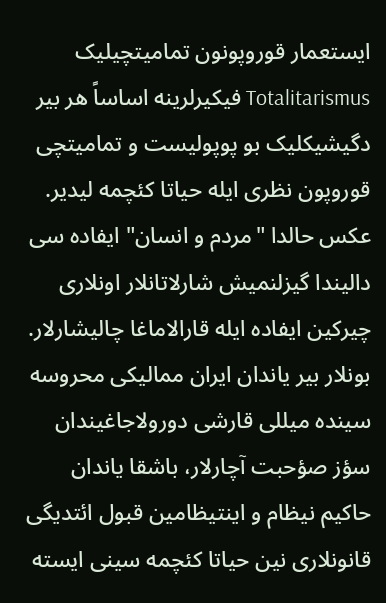ایستعمار قوروپونون تمامیتچیلیک Totalitarismus فیکیرلرینه اساساً هر بیر دگیشیکلیک بو پوپولیست و تمامیتچی قوروپون نظری ایله حیاتا کئچمه لیدیر. عکس حالدا "مردم و انسان" ایفاده سی دالیندا گیزلنمیش شارلاتانلار اونلاری چیرکین ایفاده ایله قارالاماغا چالیشارلار. بونلار بیر یاندان ایران ممالیکی محروسه سینده میللی قارشی دورولاجاغیندان سؤز صؤحبت آچارلار، باشقا یاندان حاکیم نیظام و اینتیظامین قبول ائتدیگی قانونلاری نین حیاتا کئچمه سینی ایسته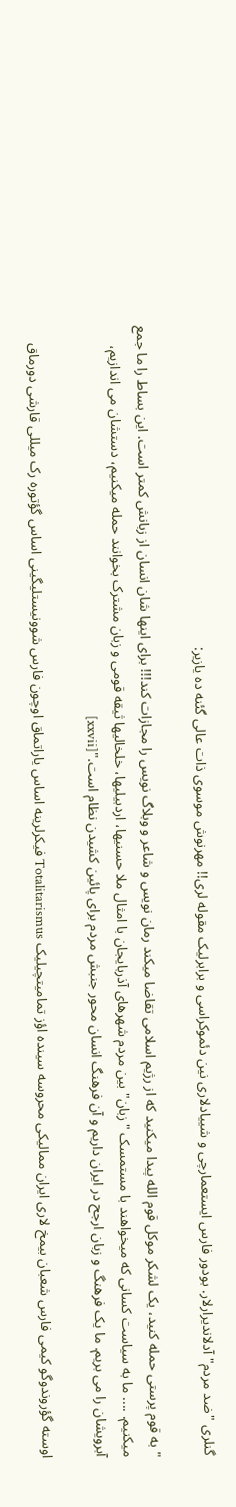گنلری "ضد مردم" آدلاندیرارلار. بودور فارس ایستعمارچی و شییادلاری نین دئموکراسی و برابرلیک مقوله لری!! مهرنوش موسوی ذات عالی گئنه ده یازیر:

" به قوم پرستی حمله کنيد، يک لشکر موکل قوم الله پيدا ميکنيد که از رژيم اسلامی تقاضا ميکند رمان نويس و شاعر و وبلاگ نويس را مجازات کند!!! برای اينها شان انسان از زبانش کمتر است. اين بساط را ما جمع ميکنيم. .... ما به سياست کسانی که ميخواهند با مستمسک "زبان" بين مردم شهرهای آذربايجان با امثال ملا حسنيها، اردبيليها، خلخاليها ثيقه قومی و زبان مشترک بخوانند حمله ميکنيم، دستشان می اندازيم، آبرويشان را می بريم. ما يک فرهنگ و زبان ارجح در ايران داريم و آن فرهنگ انسان محور جنبش مردم برای پائين کشيدن نظام است."[xxvii]

اوسته گؤروندوگو کیمی فارس شعبان بیمخ لاری ایران ممالیکی محروسه سینده اؤز تمامیتچیلیک Totalitarismus فیکرلرینه اساس یاراتماق اوچون فارس شوونیستلیگینی اساس گؤتوره رک میللی قارشی دورماق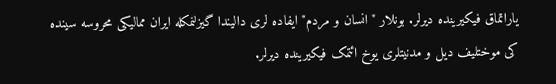یاراتماق فیکیرینده دیرلر. بونلار "انسان و مردم" ایفاده لری دالیندا گیزلنمکله ایران ممالیکی محروسه سینده کی موختلیف دیل و مدنیتلری یوخ ائتمک فیکیرینده دیرلر.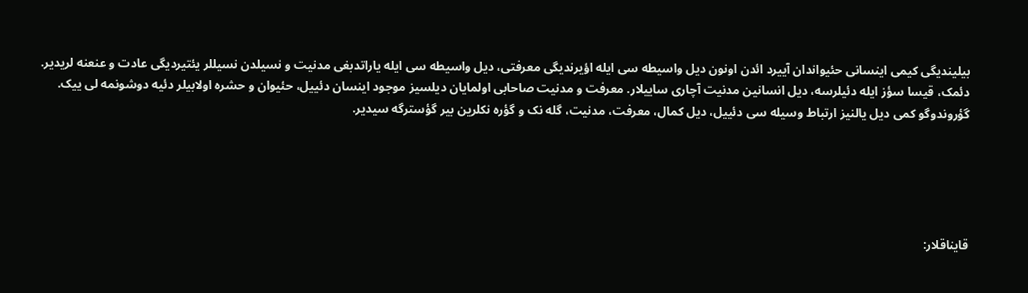بیلیندیگی کیمی اینسانی حئیواندان آییرد ائدن اونون دیل واسیطه سی ایله اؤیرندیگی معرفتی، دیل واسیطه سی ایله یاراتدبغی مدنیت و نسیلدن نسیللر یئتیردیگی عادت و عنعنه لریدیر. دئمک، قیسا سؤز ایله دئیلرسه، دیل انسانین مدنیت آچاری ساییلار. معرفت و مدنیت صاحابی اولمایان دیلسیز موجود اینسان دئییل، حئیوان و حشره اولابیلر دئیه دوشونمه لی ییک. گؤروندوگو کمی دیل یالنیز ارتباط وسیله سی دئییل، دیل کمال، معرفت، مدنیت، گله نک و گؤره نکلرین بیر گؤسترگه سیدیر.





قایناقلار: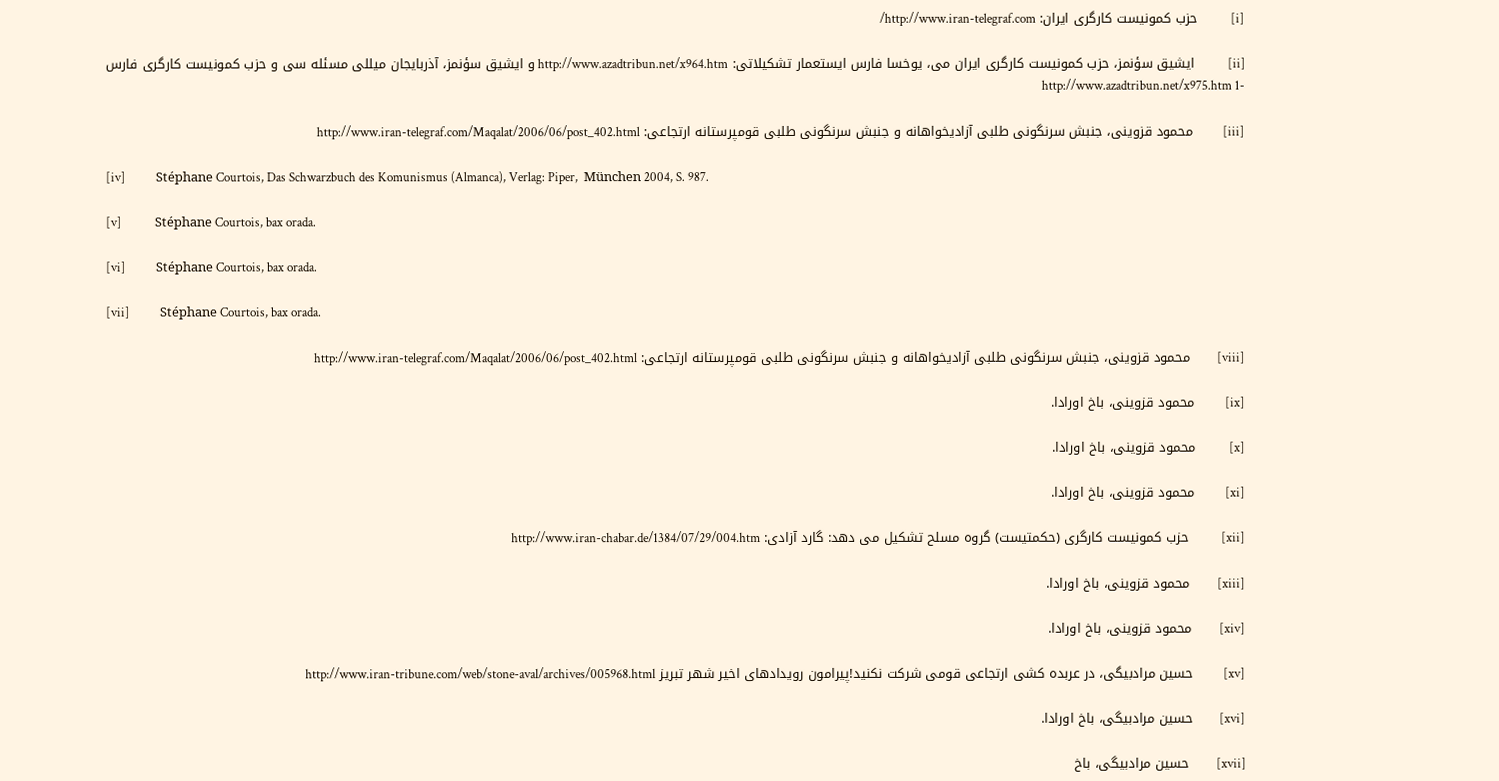[i]           حزب کمونیست کارگری ایران: http://www.iran-telegraf.com/

[ii]           ایشیق سؤنمز، حزب کمونیست کارگری ایران می، یوخسا فارس ایستعمار تشکیلاتی: http://www.azadtribun.net/x964.htm و ایشیق سؤنمز، آذربایجان میللی مسئله سی و حزب کمونیست کارگری فارس  -1 http://www.azadtribun.net/x975.htm

[iii]          محمود قزوینی، جنبش سرنگونی طلبی آزادیخواهانه و جنبش سرنگونی طلبی قومپرستانه ارتجاعی: http://www.iran-telegraf.com/Maqalat/2006/06/post_402.html

[iv]          Stéphane Courtois, Das Schwarzbuch des Komunismus (Almanca), Verlag: Piper,  München 2004, S. 987.

[v]           Stéphane Courtois, bax orada.

[vi]          Stéphane Courtois, bax orada.

[vii]          Stéphane Courtois, bax orada.

[viii]         محمود قزوینی، جنبش سرنگونی طلبی آزادیخواهانه و جنبش سرنگونی طلبی قومپرستانه ارتجاعی: http://www.iran-telegraf.com/Maqalat/2006/06/post_402.html

[ix]          محمود قزوینی، باخ اورادا.

[x]           محمود قزوینی، باخ اورادا.

[xi]          محمود قزوینی، باخ اورادا.

[xii]           حزب کمونيست کارگری (حکمتيست) گروه مسلح تشکيل می دهد: گارد آزادی: http://www.iran-chabar.de/1384/07/29/004.htm

[xiii]         محمود قزوینی، باخ اورادا.

[xiv]         محمود قزوینی، باخ اورادا.

[xv]          حسين مرادبيگى، در عربده کشی ارتجاعی قومی شرکت نکنید!پیرامون رویدادهای اخیر شهر تبریز http://www.iran-tribune.com/web/stone-aval/archives/005968.html

[xvi]         حسين مرادبيگى، باخ اورادا.

[xvii]         حسين مرادبيگى، باخ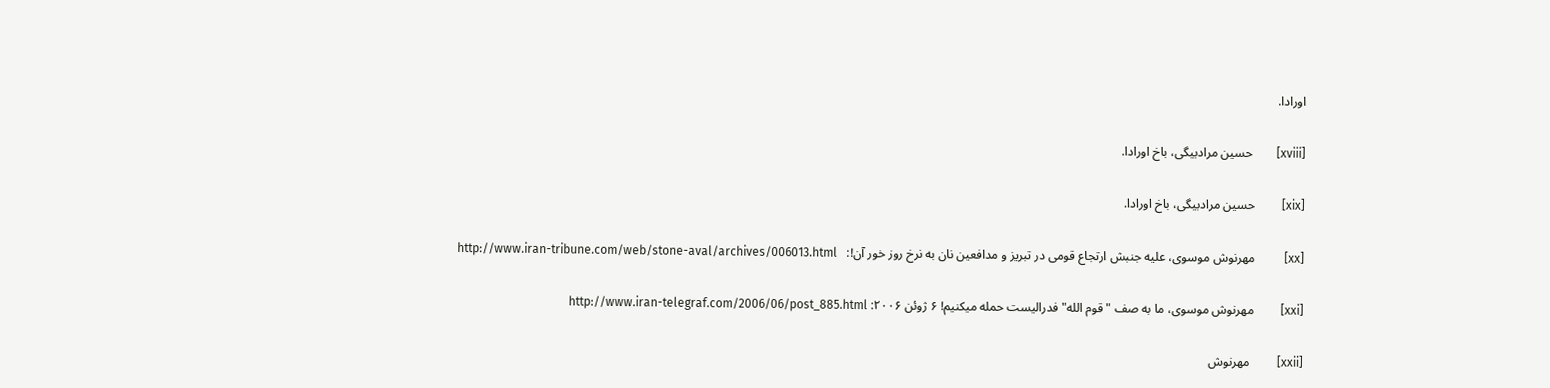اورادا.

[xviii]        حسين مرادبيگى، باخ اورادا.

[xix]         حسين مرادبيگى، باخ اورادا.

[xx]          مهرنوش موسوی، عليه جنبش ارتجاع قومى در تبريز و مدافعين نان به نرخ روز خور آن!:   http://www.iran-tribune.com/web/stone-aval/archives/006013.html

[xxi]         مهرنوش موسوی، ما به صف "قوم الله" فدراليست حمله ميکنيم! ۶ ژوئن ۲۰۰۶: http://www.iran-telegraf.com/2006/06/post_885.html

[xxii]         مهرنوش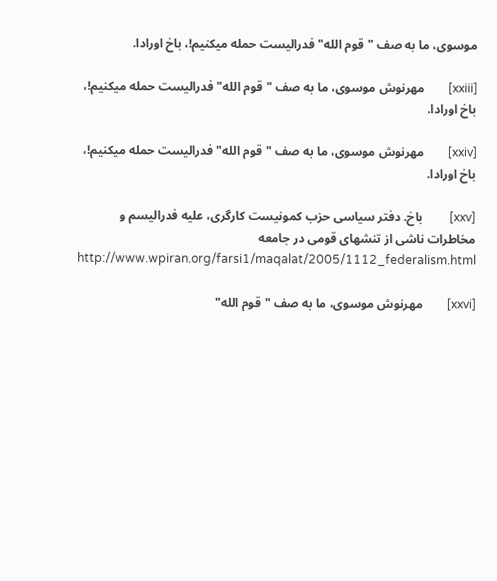موسوی، ما به صف "قوم الله" فدراليست حمله ميکنيم!، باخ اورادا.

[xxiii]        مهرنوش موسوی، ما به صف "قوم الله" فدراليست حمله ميکنيم!، باخ اورادا.

[xxiv]        مهرنوش موسوی، ما به صف "قوم الله" فدراليست حمله ميکنيم!، باخ اورادا.

[xxv]         باخ. دفتر سیاسی حزب کمونیست کارگری، علیه فدرالیسم و مخاطرات ناشی از تنشهای قومی در جامعه  http://www.wpiran.org/farsi1/maqalat/2005/1112_federalism.html

[xxvi]        مهرنوش موسوی، ما به صف "قوم الله"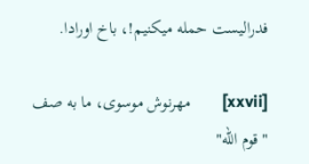فدراليست حمله ميکنيم!، باخ اورادا.

[xxvii]        مهرنوش موسوی، ما به صف "قوم الله"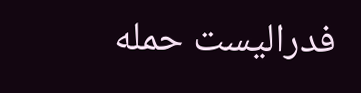فدراليست حمله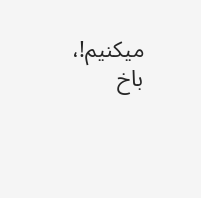ميکنيم!، باخ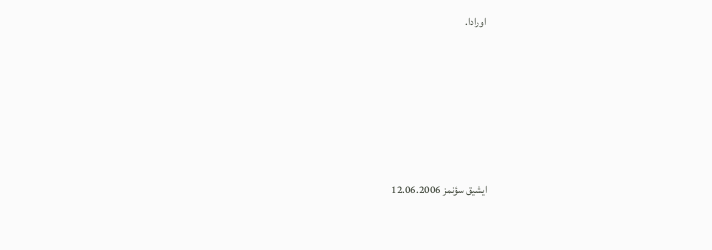اورادا.





ایشیق سؤنمز 12.06.2006